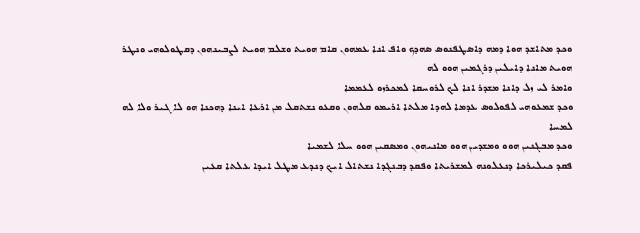ܘܟܕ ܡܬܐܫܕ ܗܘܐ ܕܡܗ ܕܐܣܛܦܢܘܣ ܣܗܕܟ ܘܐܦ ܐܢܐ ܥܡܗܘܢ ܩܐܡ ܗܘܝܬ ܘܫܠܡ ܗܘܝܬ ܠܨܒܝܢܗܘܢ ܕܩܛܘܠܘܗܝ ܘܢܛܪ ܗܘܝܬ ܡܐܢܐ ܕܐܝܠܝܢ ܕܪܓܡܝܢ ܗܘܘ ܠܗ
ܘܐܡܪ ܠܝ ܙܠ ܕܐܢܐ ܡܫܕܪ ܐܢܐ ܠܟ ܠܪܘܚܩܐ ܠܡܟܪܙܘ ܠܥܡܡܐ
ܘܟܕ ܫܡܥܘܗܝ ܠܦܘܠܘܣ ܥܕܡܐ ܠܗܕܐ ܡܠܬܐ ܐܪܝܡܘ ܩܠܗܘܢ ܘܩܥܘ ܢܫܬܩܠ ܡܢ ܐܪܥܐ ܐܝܢܐ ܕܗܟܢܐ ܗܘ ܠܐ ܓܝܪ ܘܠܐ ܠܗ ܠܡܚܐ
ܘܟܕ ܡܒܓܢܝܢ ܗܘܘ ܘܡܫܕܝܢ ܗܘܘ ܡܐܢܝܗܘܢ ܘܡܣܩܝܢ ܗܘܘ ܚܠܐ ܠܫܡܝܐ
ܦܩܕ ܟܝܠܝܪܟܐ ܕܢܥܠܘܢܗ ܠܡܫܪܝܬܐ ܘܦܩܕ ܕܒܢܓܕܐ ܢܫܬܐܠ ܐܝܟ ܕܢܕܥ ܡܛܠ ܐܝܕܐ ܥܠܬܐ ܩܥܝܢ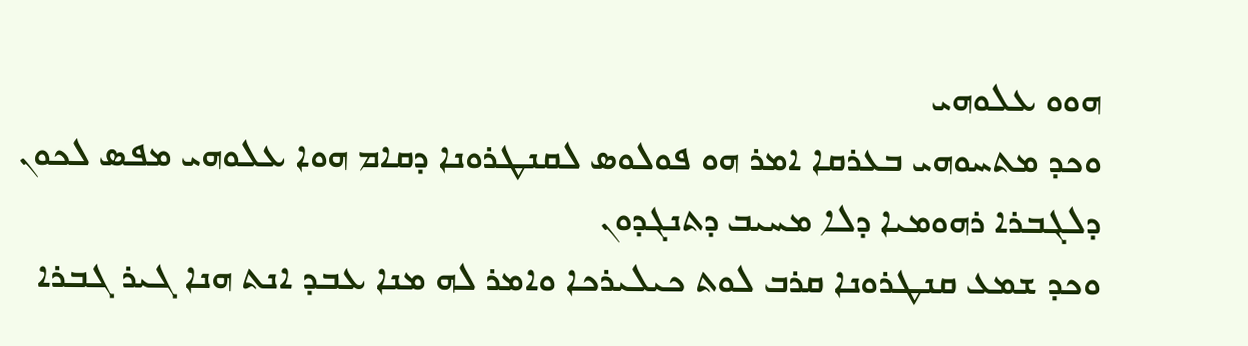ܗܘܘ ܥܠܘܗܝ
ܘܟܕ ܡܬܚܘܗܝ ܒܥܪܩܐ ܐܡܪ ܗܘ ܦܘܠܘܣ ܠܩܢܛܪܘܢܐ ܕܩܐܡ ܗܘܐ ܥܠܘܗܝ ܡܦܣ ܠܟܘܢ ܕܠܓܒܪܐ ܪܗܘܡܝܐ ܕܠܐ ܡܚܝܒ ܕܬܢܓܕܘܢ
ܘܟܕ ܫܡܥ ܩܢܛܪܘܢܐ ܩܪܒ ܠܘܬ ܟܝܠܝܪܟܐ ܘܐܡܪ ܠܗ ܡܢܐ ܥܒܕ ܐܢܬ ܗܢܐ ܓܝܪ ܓܒܪܐ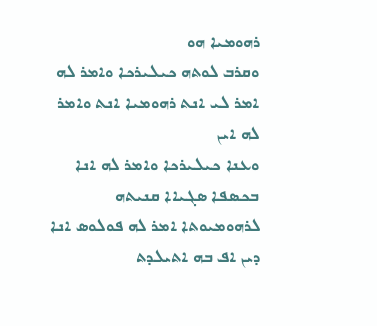ܪܗܘܡܝܐ ܗܘ
ܘܩܪܒ ܠܘܬܗ ܟܝܠܝܪܟܐ ܘܐܡܪ ܠܗ ܐܡܪ ܠܝ ܐܢܬ ܪܗܘܡܝܐ ܐܢܬ ܘܐܡܪ ܠܗ ܐܝܢ
ܘܥܢܐ ܟܝܠܝܪܟܐ ܘܐܡܪ ܠܗ ܐܢܐ ܒܟܣܦܐ ܣܓܝܐܐ ܩܢܝܬܗ ܠܪܗܘܡܝܘܬܐ ܐܡܪ ܠܗ ܦܘܠܘܣ ܐܢܐ ܕܝܢ ܐܦ ܒܗ ܐܬܝܠܕܬ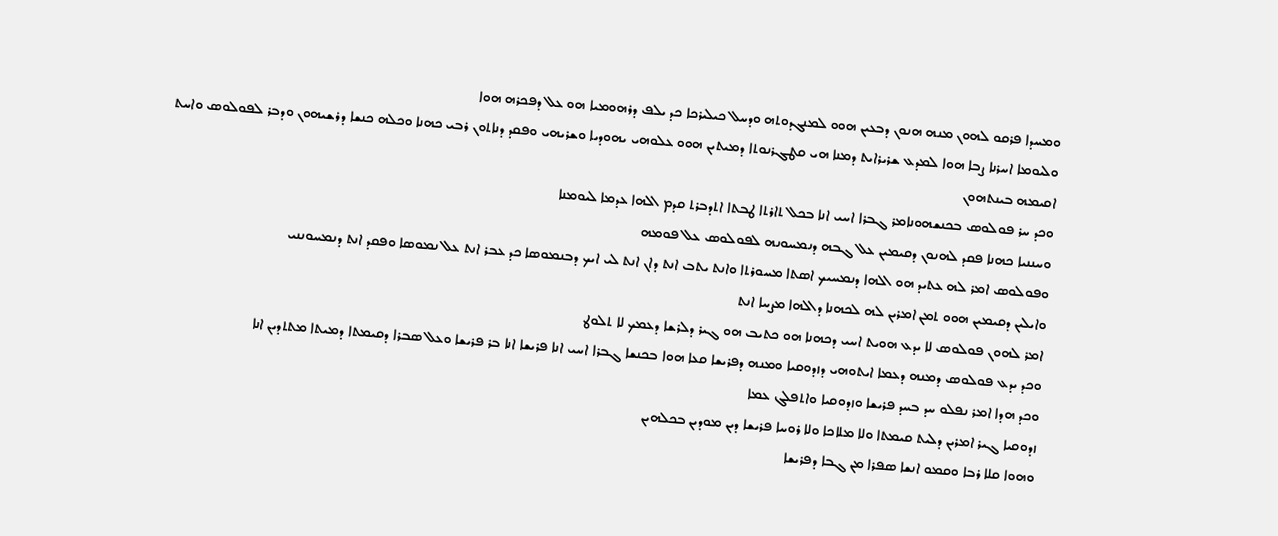ܘܡܚܕܐ ܦܪܩܘ ܠܗܘܢ ܡܢܗ ܗܢܘܢ ܕܒܥܝܢ ܗܘܘ ܠܡܢܓܕܘܬܗ ܘܕܚܠ ܟܝܠܝܪܟܐ ܟܕ ܝܠܦ ܕܪܗܘܡܝܐ ܗܘ ܥܠ ܕܦܟܪܗ ܗܘܐ
ܘܠܝܘܡܐ ܐܚܪܢܐ ܨܒܐ ܗܘܐ ܠܡܕܥ ܫܪܝܪܐܝܬ ܕܡܢܐ ܗܝ ܩܛܓܪܢܘܬܐ ܕܡܝܬܝܢ ܗܘܘ ܥܠܘܗܝ ܝܗܘܕܝܐ ܘܫܪܝܗܝ ܘܦܩܕ ܕܢܐܬܘܢ ܪܒܝ ܟܗܢܐ ܘܟܠܗ ܟܢܫܐ ܕܪܫܝܗܘܢ ܘܕܒܪ ܠܦܘܠܘܣ ܘܐܚܬ ܐܩܝܡܗ ܒܝܢܬܗܘܢ
ܘܟܕ ܚܪ ܦܘܠܘܣ ܒܟܢܫܗܘܢܐܡܪ ܓܒܪܐ ܐܚܝ ܐܢܐ ܒܟܠ ܬܐܪܬܐ ܛܒܬܐ ܐܬܕܒܪܬ ܩܕܡ ܐܠܗܐ ܥܕܡܐ ܠܝܘܡܢܐ
ܘܚܢܢܝܐ ܟܗܢܐ ܦܩܕ ܠܗܢܘܢ ܕܩܝܡܝܢ ܥܠ ܓܒܗ ܕܢܡܚܘܢܗ ܠܦܘܠܘܣ ܥܠ ܦܘܡܗ
ܘܦܘܠܘܣ ܐܡܪ ܠܗ ܥܬܝܕ ܗܘ ܐܠܗܐ ܕܢܡܚܝܟ ܐܣܬܐ ܡܚܘܪܬܐ ܘܐܢܬ ܝܬܒ ܐܢܬ ܕܐܢ ܐܢܬ ܠܝ ܐܝܟ ܕܒܢܡܘܣܐ ܟܕ ܥܒܪ ܐܢܬ ܥܠ ܢܡܘܣܐ ܘܦܩܕ ܐܢܬ ܕܢܡܚܘܢܢܝ
ܘܐܝܠܝܢ ܕܩܝܡܝܢ ܗܘܘ ܬܡܢ ܐܡܪܝܢ ܠܗ ܠܟܗܢܐ ܕܐܠܗܐ ܡܨܚܐ ܐܢܬ
ܐܡܪ ܠܗܘܢ ܦܘܠܘܣ ܠܐ ܝܕܥ ܗܘܝܬ ܐܚܝ ܕܟܗܢܐ ܗܘ ܟܬܝܒ ܗܘ ܓܝܪ ܕܠܪܫܐ ܕܥܡܟ ܠܐ ܬܠܘܛ
ܘܟܕ ܝܕܥ ܦܘܠܘܣ ܕܡܢܗ ܕܥܡܐ ܐܝܬܘܗܝ ܕܙܕܘܩܝܐ ܘܡܢܗ ܕܦܪܝܫܐ ܩܥܐ ܗܘܐ ܒܟܢܫܐ ܓܒܪܐ ܐܚܝ ܐܢܐ ܦܪܝܫܐ ܐܢܐ ܒܪ ܦܪܝܫܐ ܘܥܠ ܣܒܪܐ ܕܩܝܡܬܐ ܕܡܝܬܐ ܡܬܬܕܝܢ ܐܢܐ
ܘܟܕ ܗܕܐ ܐܡܪ ܢܦܠܘ ܚܕ ܒܚܕ ܦܪܝܫܐ ܘܙܕܘܩܝܐ ܘܐܬܦܠܓ ܥܡܐ
ܙܕܘܩܝܐ ܓܝܪ ܐܡܪܝܢ ܕܠܝܬ ܩܝܡܬܐ ܘܠܐ ܡܠܐܟܐ ܘܠܐ ܪܘܚܐ ܦܪܝܫܐ ܕܝܢ ܡܘܕܝܢ ܒܟܠܗܝܢ
ܘܗܘܐ ܩܠܐ ܪܒܐ ܘܩܡܘ ܐܢܫܐ ܣܦܪܐ ܡܢ ܓܒܐ ܕܦܪܝܫܐ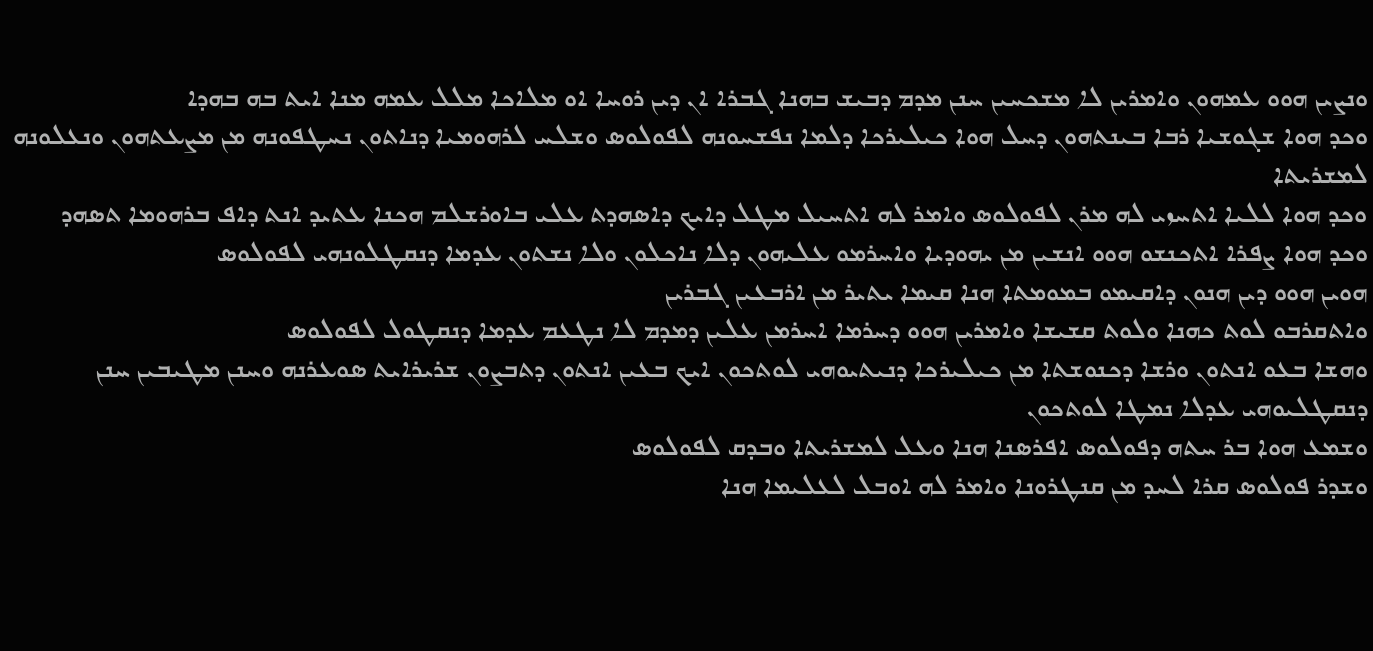ܘܢܨܝܢ ܗܘܘ ܥܡܗܘܢ ܘܐܡܪܝܢ ܠܐ ܡܫܟܚܝܢ ܚܢܢ ܡܕܡ ܕܒܝܫ ܒܗܢܐ ܓܒܪܐ ܐܢ ܕܝܢ ܪܘܚܐ ܐܘ ܡܠܐܟܐ ܡܠܠ ܥܡܗ ܡܢܐ ܐܝܬ ܒܗ ܒܗܕܐ
ܘܟܕ ܗܘܐ ܫܓܘܫܝܐ ܪܒܐ ܒܝܢܬܗܘܢ ܕܚܠ ܗܘܐ ܟܝܠܝܪܟܐ ܕܠܡܐ ܢܦܫܚܘܢܗ ܠܦܘܠܘܣ ܘܫܠܚ ܠܪܗܘܡܝܐ ܕܢܐܬܘܢ ܢܚܛܦܘܢܗ ܡܢ ܡܨܥܬܗܘܢ ܘܢܥܠܘܢܗ ܠܡܫܪܝܬܐ
ܘܟܕ ܗܘܐ ܠܠܝܐ ܐܬܚܙܝ ܠܗ ܡܪܢ ܠܦܘܠܘܣ ܘܐܡܪ ܠܗ ܐܬܚܝܠ ܡܛܠ ܕܐܝܟ ܕܐܣܗܕܬ ܥܠܝ ܒܐܘܪܫܠܡ ܗܟܢܐ ܥܬܝܕ ܐܢܬ ܕܐܦ ܒܪܗܘܡܐ ܬܣܗܕ
ܘܟܕ ܗܘܐ ܨܦܪܐ ܐܬܟܢܫܘ ܗܘܘ ܐܢܫܝܢ ܡܢ ܝܗܘܕܝܐ ܘܐܚܪܡܘ ܥܠܝܗܘܢ ܕܠܐ ܢܐܟܠܘܢ ܘܠܐ ܢܫܬܘܢ ܥܕܡܐ ܕܢܩܛܠܘܢܗܝ ܠܦܘܠܘܣ
ܗܘܝܢ ܗܘܘ ܕܝܢ ܗܢܘܢ ܕܐܩܝܡܘ ܒܡܘܡܬܐ ܗܢܐ ܩܝܡܐ ܝܬܝܪ ܡܢ ܐܪܒܥܝܢ ܓܒܪܝܢ
ܘܐܬܩܪܒܘ ܠܘܬ ܟܗܢܐ ܘܠܘܬ ܩܫܝܫܐ ܘܐܡܪܝܢ ܗܘܘ ܕܚܪܡܐ ܐܚܪܡܢ ܥܠܝܢ ܕܡܕܡ ܠܐ ܢܛܥܡ ܥܕܡܐ ܕܢܩܛܘܠ ܠܦܘܠܘܣ
ܘܗܫܐ ܒܥܘ ܐܢܬܘܢ ܘܪܫܐ ܕܟܢܘܫܬܐ ܡܢ ܟܝܠܝܪܟܐ ܕܢܝܬܝܘܗܝ ܠܘܬܟܘܢ ܐܝܟ ܒܥܝܢ ܐܢܬܘܢ ܕܬܒܨܘܢ ܫܪܝܪܐܝܬ ܣܘܥܪܢܗ ܘܚܢܢ ܡܛܝܒܝܢ ܚܢܢ ܕܢܩܛܠܝܘܗܝ ܥܕܠܐ ܢܡܛܐ ܠܘܬܟܘܢ
ܘܫܡܥ ܗܘܐ ܒܪ ܚܬܗ ܕܦܘܠܘܣ ܐܦܪܣܢܐ ܗܢܐ ܘܥܠ ܠܡܫܪܝܬܐ ܘܒܕܩ ܠܦܘܠܘܣ
ܘܫܕܪ ܦܘܠܘܣ ܩܪܐ ܠܚܕ ܡܢ ܩܢܛܪܘܢܐ ܘܐܡܪ ܠܗ ܐܘܒܠ ܠܥܠܝܡܐ ܗܢܐ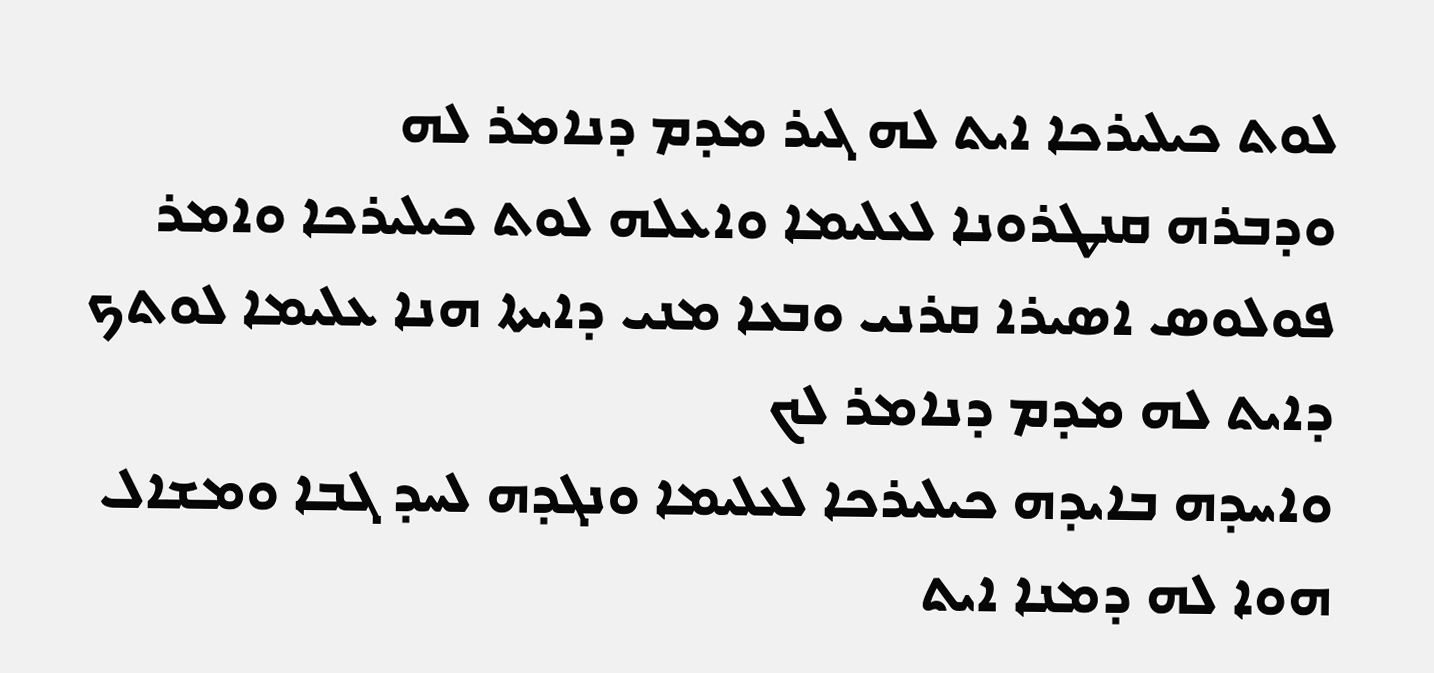ܠܘܬ ܟܝܠܝܪܟܐ ܐܝܬ ܠܗ ܓܝܪ ܡܕܡ ܕܢܐܡܪ ܠܗ
ܘܕܒܪܗ ܩܢܛܪܘܢܐ ܠܥܠܝܡܐ ܘܐܥܠܗ ܠܘܬ ܟܝܠܝܪܟܐ ܘܐܡܪ ܦܘܠܘܣ ܐܣܝܪܐ ܩܪܢܝ ܘܒܥܐ ܡܢܝ ܕܐܝܬܐ ܗܢܐ ܥܠܝܡܐ ܠܘܬܟ ܕܐܝܬ ܠܗ ܡܕܡ ܕܢܐܡܪ ܠܟ
ܘܐܚܕܗ ܒܐܝܕܗ ܟܝܠܝܪܟܐ ܠܥܠܝܡܐ ܘܢܓܕܗ ܠܚܕ ܓܒܐ ܘܡܫܐܠ ܗܘܐ ܠܗ ܕܡܢܐ ܐܝܬ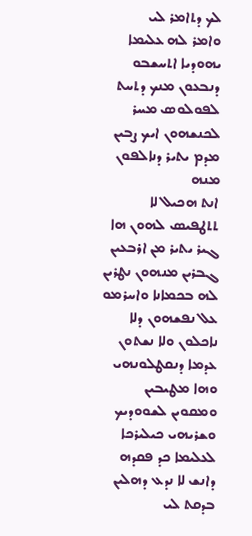ܠܟ ܕܬܐܡܪ ܠܝ
ܘܐܡܪ ܠܗ ܥܠܝܡܐ ܝܗܘܕܝܐ ܐܬܚܫܒܘ ܕܢܒܥܘܢ ܡܢܟ ܕܬܚܬ ܠܦܘܠܘܣ ܡܚܪ ܠܟܢܫܗܘܢ ܐܝܟ ܨܒܝܢ ܡܕܡ ܝܬܝܪ ܕܢܐܠܦܘܢ ܡܢܗ
ܐܢܬ ܗܟܝܠ ܠܐ ܬܬܛܦܝܣ ܠܗܘܢ ܗܐ ܓܝܪ ܝܬܝܪ ܡܢ ܐܪܒܥܝܢ ܓܒܪܝܢ ܡܢܗܘܢ ܢܛܪܝܢ ܠܗ ܒܟܡܐܢܐ ܘܐܚܪܡܘ ܥܠ ܢܦܫܗܘܢ ܕܠܐ ܢܐܟܠܘܢ ܘܠܐ ܢܫܬܘܢ ܥܕܡܐ ܕܢܩܛܠܘܢܗܝ ܘܗܐ ܡܛܝܒܝܢ ܘܡܩܘܝܢ ܠܫܘܘܕܝܟ
ܘܫܪܝܗܝ ܟܝܠܝܪܟܐ ܠܥܠܝܡܐ ܟܕ ܦܩܕܗ ܕܐܢܫ ܠܐ ܢܕܥ ܕܗܠܝܢ ܒܕܩܬ ܠܝ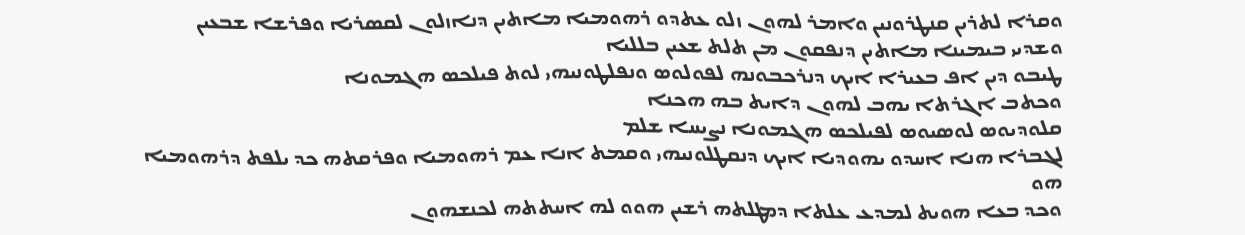ܘܩܪܐ ܠܬܪܝܢ ܩܢܛܪܘܢܝܢ ܘܐܡܪ ܠܗܘܢ ܙܠܘ ܥܬܕܘ ܪܗܘܡܝܐ ܡܐܬܝܢ ܕܢܐܙܠܘܢ ܠܩܣܪܝܐ ܘܦܪܫܐ ܫܒܥܝܢ ܘܫܕܝܝ ܒܝܡܝܢܐ ܡܐܬܝܢ ܕܢܦܩܘܢ ܡܢ ܬܠܬ ܫܥܝܢ ܒܠܠܝܐ
ܛܝܒܘ ܕܝܢ ܐܦ ܒܥܝܪܐ ܐܝܟ ܕܢܪܟܒܘܢܗ ܠܦܘܠܘܣ ܘܢܦܠܛܘܢܝܗܝ ܠܘܬ ܦܝܠܟܣ ܗܓܡܘܢܐ
ܘܟܬܒ ܐܓܪܬܐ ܝܗܒ ܠܗܘܢ ܕܐܝܬ ܒܗ ܗܟܢܐ
ܩܠܘܕܝܘܣ ܠܘܣܝܘܣ ܠܦܝܠܟܣ ܗܓܡܘܢܐ ܢܨܝܚܐ ܫܠܡ
ܠܓܒܪܐ ܗܢܐ ܐܚܕܘ ܝܗܘܕܝܐ ܐܝܟ ܕܢܩܛܠܘܢܝܗܝ ܘܩܡܬ ܐܢܐ ܥܡ ܪܗܘܡܝܐ ܘܦܪܩܬܗ ܟܕ ܝܠܦܬ ܕܪܗܘܡܝܐ ܗܘ
ܘܟܕ ܒܥܐ ܗܘܝܬ ܠܡܕܥ ܥܠܬܐ ܕܡܛܠܬܗ ܪܫܝܢ ܗܘܘ ܠܗ ܐܚܬܬܗ ܠܟܢܫܗܘܢ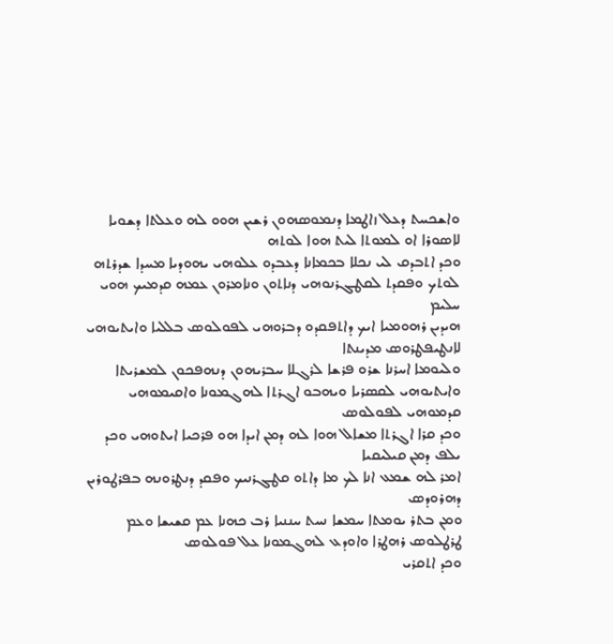ܘܐܫܟܚܬ ܕܥܠ ܙܐܛܡܐ ܕܢܡܘܣܗܘܢ ܪܫܝܢ ܗܘܘ ܠܗ ܘܥܠܬܐ ܕܫܘܝܐ ܠܐܣܘܪܐ ܐܘ ܠܡܘܬܐ ܠܝܬ ܗܘܐ ܠܘܬܗ
ܘܟܕ ܐܬܒܕܩ ܠܝ ܢܟܠܐ ܒܟܡܐܢܐ ܕܥܒܕܘ ܥܠܘܗܝ ܝܗܘܕܝܐ ܡܚܕܐ ܫܕܪܬܗ ܠܘܬܟ ܘܦܩܕܬ ܠܩܛܓܪܢܘܗܝ ܕܢܐܬܘܢ ܘܢܐܡܪܘܢ ܥܡܗ ܩܕܡܝܟ ܗܘܝ ܚܠܝܡ
ܗܝܕܝܢ ܪܗܘܡܝܐ ܐܝܟ ܕܐܬܦܩܕܘ ܕܒܪܘܗܝ ܠܦܘܠܘܣ ܒܠܠܝܐ ܘܐܝܬܝܘܗܝ ܠܐܢܛܝܦܛܪܘܣ ܡܕܝܢܬܐ
ܘܠܝܘܡܐ ܐܚܪܢܐ ܫܪܘ ܦܪܫܐ ܠܪܓܠܐ ܚܒܪܝܗܘܢ ܕܢܗܦܟܘܢ ܠܡܫܪܝܬܐ
ܘܐܝܬܝܘܗܝ ܠܩܣܪܝܐ ܘܝܗܒܘ ܐܓܪܬܐ ܠܗܓܡܘܢܐ ܘܐܩܝܡܘܗܝ ܩܕܡܘܗܝ ܠܦܘܠܘܣ
ܘܟܕ ܩܪܐ ܐܓܪܬܐ ܡܫܐܠ ܗܘܐ ܠܗ ܕܡܢ ܐܝܕܐ ܗܘ ܦܪܟܝܐ ܐܝܬܘܗܝ ܘܟܕ ܝܠܦ ܕܡܢ ܩܝܠܝܩܝܐ
ܐܡܪ ܠܗ ܫܡܥ ܐܢܐ ܠܟ ܡܐ ܕܐܬܘ ܩܛܓܪܢܝܟ ܘܦܩܕ ܕܢܛܪܘܢܗ ܒܦܪܛܘܪܝܢ ܕܗܪܘܕܣ
ܘܡܢ ܒܬܪ ܝܘܡܬܐ ܚܡܫܐ ܢܚܬ ܚܢܢܝܐ ܪܒ ܟܗܢܐ ܥܡ ܩܫܝܫܐ ܘܥܡ ܛܪܛܠܘܣ ܪܗܛܪܐ ܘܐܘܕܥ ܠܗܓܡܘܢܐ ܥܠ ܦܘܠܘܣ
ܘܟܕ ܐܬܩܪܝ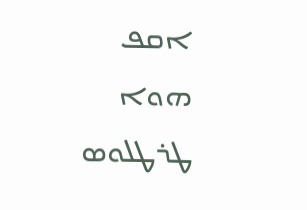ܐܩܦ ܗܘܐ ܛܪܛܠܘܣ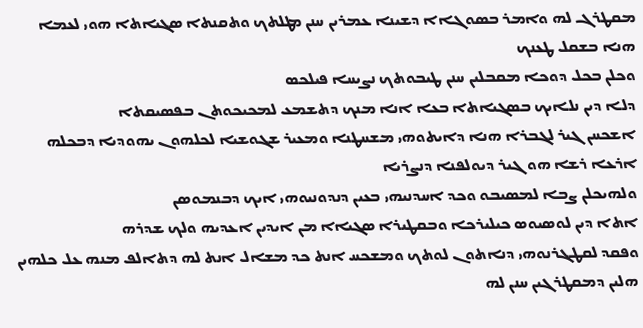ܡܩܛܪܓ ܠܗ ܘܐܡܪ ܒܣܘܓܐܐ ܕܫܝܢܐ ܥܡܪܝܢ ܚܢܢ ܡܛܠܬܟ ܘܬܩܢܬܐ ܣܓܝܐܬܐ ܗܘܝ ܠܥܡܐ ܗܢܐ ܒܫܩܠ ܛܥܢܟ
ܘܟܠܢ ܒܟܠ ܕܘܟܐ ܡܩܒܠܝܢ ܚܢܢ ܛܝܒܘܬܟ ܢܨܝܚܐ ܦܝܠܟܣ
ܕܠܐ ܕܝܢ ܢܠܐܝܟ ܒܣܓܝܐܬܐ ܒܥܐ ܐܢܐ ܡܢܟ ܕܬܫܡܥ ܠܡܟܝܟܘܬܢ ܒܦܣܝܩܬܐ
ܐܫܟܚܢ ܓܝܪ ܠܓܒܪܐ ܗܢܐ ܕܐܝܬܘܗܝ ܡܫܚܛܢܐ ܘܡܥܝܪ ܫܓܘܫܝܐ ܠܟܠܗܘܢ ܝܗܘܕܝܐ ܕܒܟܠܗ ܐܪܥܐ ܪܫܐ ܗܘ ܓܝܪ ܕܝܘܠܦܢܐ ܕܢܨܪܝܐ
ܘܠܗܝܟܠܢ ܨܒܐ ܠܡܣܝܒܘ ܘܟܕ ܐܚܕܢܝܗܝ ܒܥܝܢ ܕܢܕܘܢܝܘܗܝ ܐܝܟ ܕܒܢܡܘܣܢ
ܐܬܐ ܕܝܢ ܠܘܣܝܘܣ ܟܝܠܝܪܟܐ ܘܒܩܛܝܪܐ ܣܓܝܐܐ ܡܢ ܐܝܕܝܢ ܐܥܕܝܗ ܘܠܟ ܫܕܪܗ
ܘܦܩܕ ܠܩܛܓܪܢܘܗܝ ܕܢܐܬܘܢ ܠܘܬܟ ܘܡܫܟܚ ܐܢܬ ܟܕ ܡܫܐܠ ܐܢܬ ܠܗ ܕܬܐܠܦ ܡܢܗ ܥܠ ܟܠܗܝܢ ܗܠܝܢ ܕܡܩܛܪܓܝܢ ܚܢܢ ܠܗ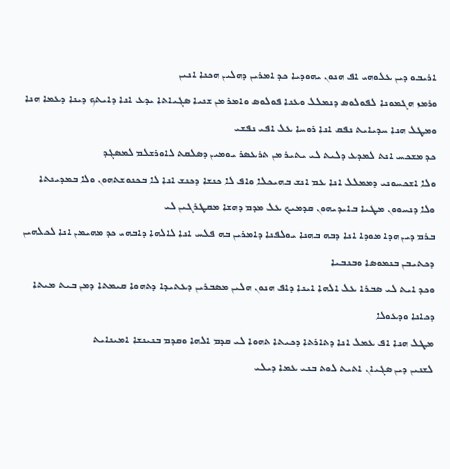ܐܪܝܒܘ ܕܝܢ ܥܠܘܗܝ ܐܦ ܗܢܘܢ ܝܗܘܕܝܐ ܟܕ ܐܡܪܝܢ ܕܗܠܝܢ ܗܟܢܐ ܐܢܝܢ
ܘܪܡܙ ܗܓܡܘܢܐ ܠܦܘܠܘܣ ܕܢܡܠܠ ܘܥܢܐ ܦܘܠܘܣ ܘܐܡܪ ܡܢ ܫܢܝܐ ܣܓܝܐܬܐ ܝܕܥ ܐܢܐ ܕܐܝܬܟ ܕܝܢܐ ܕܥܡܐ ܗܢܐ ܘܡܛܠ ܗܢܐ ܚܕܝܐܝܬ ܢܦܩ ܐܢܐ ܪܘܚܐ ܥܠ ܐܦܝ ܢܦܫܝ
ܟܕ ܡܫܟܚ ܐܢܬ ܠܡܕܥ ܕܠܝܬ ܠܝ ܝܬܝܪ ܡܢ ܬܪܥܣܪ ܝܘܡܝܢ ܕܣܠܩܬ ܠܐܘܪܫܠܡ ܠܡܣܓܕ
ܘܠܐ ܐܫܟܚܘܢܝ ܕܡܡܠܠ ܐܢܐ ܥܡ ܐܢܫ ܒܗܝܟܠܐ ܘܐܦ ܠܐ ܟܢܫܐ ܕܟܢܫ ܐܢܐ ܠܐ ܒܟܢܘܫܬܗܘܢ ܘܠܐ ܒܡܕܝܢܬܐ
ܘܠܐ ܕܢܚܘܘܢ ܡܛܝܐ ܒܐܝܕܝܗܘܢ ܩܕܡܝܟ ܥܠ ܡܕܡ ܕܗܫܐ ܡܩܛܪܓܝܢ ܠܝ
ܒܪܡ ܕܝܢ ܗܕܐ ܡܘܕܐ ܐܢܐ ܕܒܗ ܒܗܢܐ ܝܘܠܦܢܐ ܕܐܡܪܝܢ ܒܗ ܦܠܚ ܐܢܐ ܠܐܠܗܐ ܕܐܒܗܝ ܟܕ ܡܗܝܡܢ ܐܢܐ ܠܟܠܗܝܢ ܕܟܬܝܒܢ ܒܢܡܘܣܐ ܘܒܢܒܝܐ
ܘܟܕ ܐܝܬ ܠܝ ܣܒܪܐ ܥܠ ܐܠܗܐ ܐܝܢܐ ܕܐܦ ܗܢܘܢ ܗܠܝܢ ܡܣܒܪܝܢ ܕܥܬܝܕܐ ܕܬܗܘܐ ܩܝܡܬܐ ܕܡܢ ܒܝܬ ܡܝܬܐ ܕܟܐܢܐ ܘܕܥܘܠܐ
ܡܛܠ ܗܢܐ ܐܦ ܥܡܠ ܐܢܐ ܕܬܐܪܬܐ ܕܟܝܬܐ ܬܗܘܐ ܠܝ ܩܕܡ ܐܠܗܐ ܘܩܕܡ ܒܢܝܢܫܐ ܐܡܝܢܐܝܬ
ܠܫܢܝܢ ܕܝܢ ܣܓܝܐܢ ܐܬܝܬ ܠܘܬ ܒܢܝ ܥܡܐ ܕܝܠܝ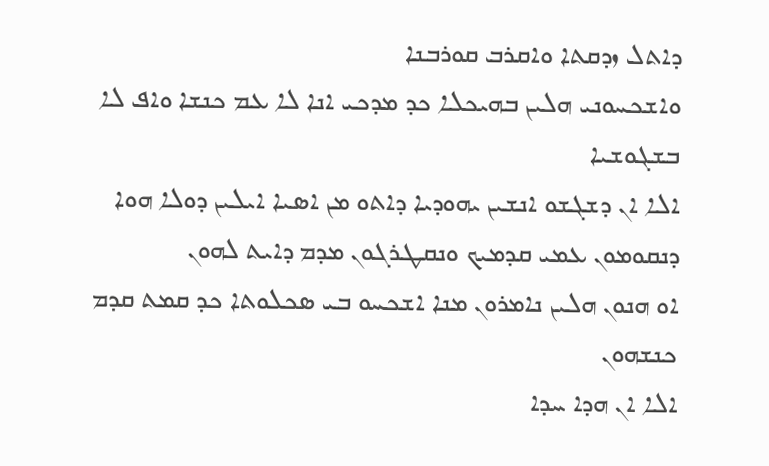ܕܐܬܠ ܙܕܩܬܐ ܘܐܩܪܒ ܩܘܪܒܢܐ
ܘܐܫܟܚܘܢܝ ܗܠܝܢ ܒܗܝܟܠܐ ܟܕ ܡܕܟܝ ܐܢܐ ܠܐ ܥܡ ܟܢܫܐ ܘܐܦ ܠܐ ܒܫܓܘܫܝܐ
ܐܠܐ ܐܢ ܕܫܓܫܘ ܐܢܫܝܢ ܝܗܘܕܝܐ ܕܐܬܘ ܡܢ ܐܣܝܐ ܐܝܠܝܢ ܕܘܠܐ ܗܘܐ ܕܢܩܘܡܘܢ ܥܡܝ ܩܕܡܝܟ ܘܢܩܛܪܓܘܢ ܡܕܡ ܕܐܝܬ ܠܗܘܢ
ܐܘ ܗܢܘܢ ܗܠܝܢ ܢܐܡܪܘܢ ܡܢܐ ܐܫܟܚܘ ܒܝ ܣܟܠܘܬܐ ܟܕ ܩܡܬ ܩܕܡ ܟܢܫܗܘܢ
ܐܠܐ ܐܢ ܗܕܐ ܚܕܐ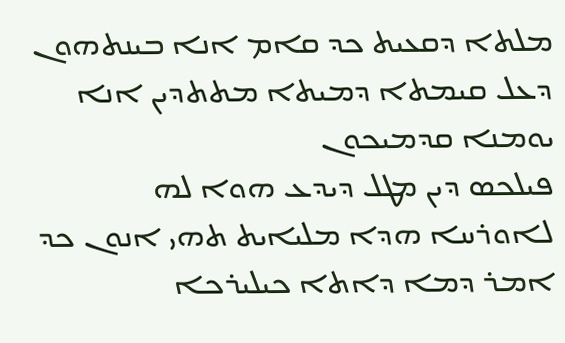ܡܠܬܐ ܕܩܥܝܬ ܟܕ ܩܐܡ ܐܢܐ ܒܝܢܬܗܘܢ ܕܥܠ ܩܝܡܬܐ ܕܡܝܬܐ ܡܬܬܕܝܢ ܐܢܐ ܝܘܡܢܐ ܩܕܡܝܟܘܢ
ܦܝܠܟܣ ܕܝܢ ܡܛܠ ܕܝܕܥ ܗܘܐ ܠܗ ܠܐܘܪܚܐ ܗܕܐ ܡܠܝܐܝܬ ܬܗܝ ܐܢܘܢ ܟܕ ܐܡܪ ܕܡܐ ܕܐܬܐ ܟܝܠܝܪܟܐ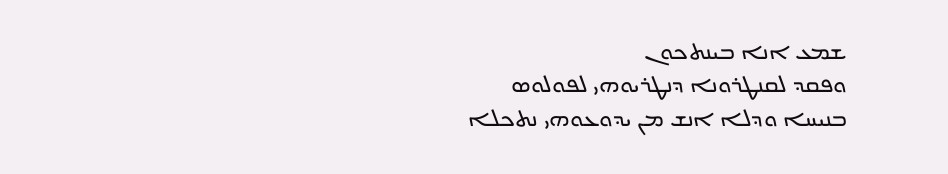ܫܡܥ ܐܢܐ ܒܝܢܬܟܘܢ
ܘܦܩܕ ܠܩܢܛܪܘܢܐ ܕܢܛܪܝܘܗܝ ܠܦܘܠܘܣ ܒܢܝܚܐ ܘܕܠܐ ܐܢܫ ܡܢ ܝܕܘܥܘܗܝ ܢܬܟܠܐ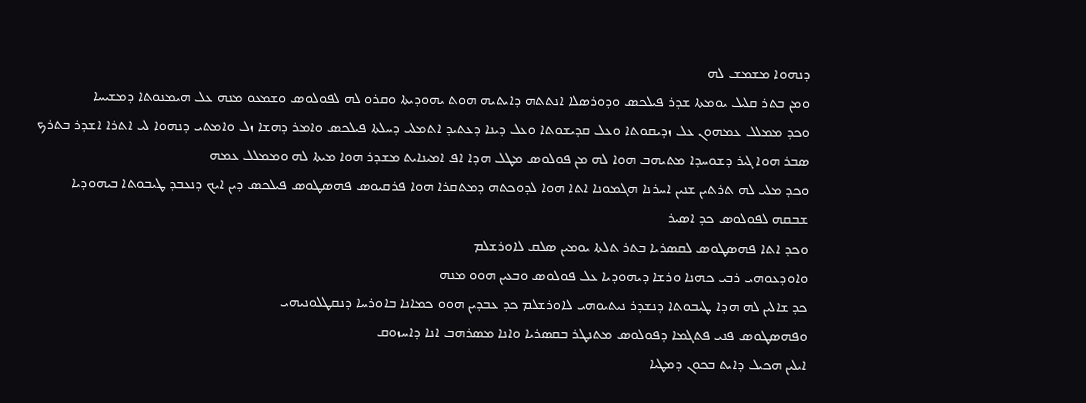ܕܢܗܘܐ ܡܫܡܫ ܠܗ
ܘܡܢ ܒܬܪ ܩܠܝܠ ܝܘܡܬܐ ܫܕܪ ܦܝܠܟܣ ܘܕܘܪܣܠܐ ܐܢܬܬܗ ܕܐܝܬܝܗ ܗܘܬ ܝܗܘܕܝܬܐ ܘܩܪܘ ܠܗ ܠܦܘܠܘܣ ܘܫܡܥܘ ܡܢܗ ܥܠ ܗܝܡܢܘܬܐ ܕܡܫܝܚܐ
ܘܟܕ ܡܡܠܠ ܥܡܗܘܢ ܥܠ ܙܕܝܩܘܬܐ ܘܥܠ ܩܕܝܫܘܬܐ ܘܥܠ ܕܝܢܐ ܕܥܬܝܕ ܐܬܡܠܝ ܕܚܠܬܐ ܦܝܠܟܣ ܘܐܡܪ ܕܗܫܐ ܙܠ ܘܐܡܬܝ ܕܢܗܘܐ ܠܝ ܐܬܪܐ ܐܫܕܪ ܒܬܪܟ
ܣܒܪ ܗܘܐ ܓܝܪ ܕܫܘܚܕܐ ܡܬܝܗܒ ܗܘܐ ܠܗ ܡܢ ܦܘܠܘܣ ܡܛܠ ܗܕܐ ܐܦ ܐܡܝܢܐܝܬ ܡܫܕܪ ܗܘܐ ܡܝܬܐ ܠܗ ܘܡܡܠܠ ܥܡܗ
ܘܟܕ ܡܠܝ ܠܗ ܬܪܬܝܢ ܫܢܝܢ ܐܚܪܢܐ ܗܓܡܘܢܐ ܐܬܐ ܗܘܐ ܠܕܘܟܬܗ ܕܡܬܩܪܐ ܗܘܐ ܦܪܩܝܘܣ ܦܗܣܛܘܣ ܦܝܠܟܣ ܕܝܢ ܐܝܟ ܕܢܥܒܕ ܛܝܒܘܬܐ ܒܝܗܘܕܝܐ ܫܒܩܗ ܠܦܘܠܘܣ ܟܕ ܐܣܝܪ
ܘܟܕ ܐܬܐ ܦܗܣܛܘܣ ܠܩܣܪܝܐ ܒܬܪ ܬܠܬܐ ܝܘܡܝܢ ܣܠܩ ܠܐܘܪܫܠܡ
ܘܐܘܕܥܘܗܝ ܪܒܝ ܟܗܢܐ ܘܪܫܐ ܕܝܗܘܕܝܐ ܥܠ ܦܘܠܘܣ ܘܒܥܝܢ ܗܘܘ ܡܢܗ
ܟܕ ܫܐܠܝܢ ܠܗ ܗܕܐ ܛܝܒܘܬܐ ܕܢܫܕܪ ܢܝܬܝܘܗܝ ܠܐܘܪܫܠܡ ܟܕ ܥܒܕܝܢ ܗܘܘ ܟܡܐܢܐ ܒܐܘܪܚܐ ܕܢܩܛܠܘܢܝܗܝ
ܘܦܗܣܛܘܣ ܦܢܝ ܦܬܓܡܐ ܕܦܘܠܘܣ ܡܬܢܛܪ ܒܩܣܪܝܐ ܘܐܢܐ ܡܣܪܗܒ ܐܢܐ ܕܐܚܙܘܩ
ܐܝܠܝܢ ܗܟܝܠ ܕܐܝܬ ܒܟܘܢ ܕܡܛܝܐ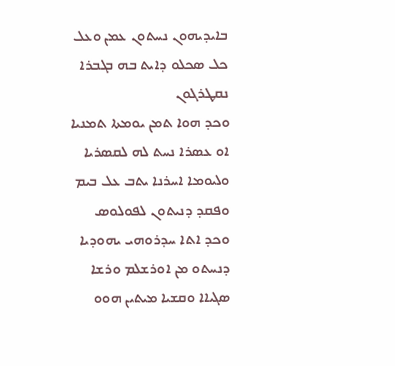ܒܐܝܕܝܗܘܢ ܢܚܬܘܢ ܥܡܢ ܘܥܠ ܟܠ ܣܟܠܘ ܕܐܝܬ ܒܗ ܒܓܒܪܐ ܢܩܛܪܓܘܢ
ܘܟܕ ܗܘܐ ܬܡܢ ܝܘܡܬܐ ܬܡܢܝܐ ܐܘ ܥܣܪܐ ܢܚܬ ܠܗ ܠܩܣܪܝܐ ܘܠܝܘܡܐ ܐܚܪܢܐ ܝܬܒ ܥܠ ܒܝܡ ܘܦܩܕ ܕܢܝܬܘܢ ܠܦܘܠܘܣ
ܘܟܕ ܐܬܐ ܚܕܪܘܗܝ ܝܗܘܕܝܐ ܕܢܚܬܘ ܡܢ ܐܘܪܫܠܡ ܘܪܫܐ ܣܓܝܐܐ ܘܩܫܝܐ ܡܝܬܝܢ ܗܘܘ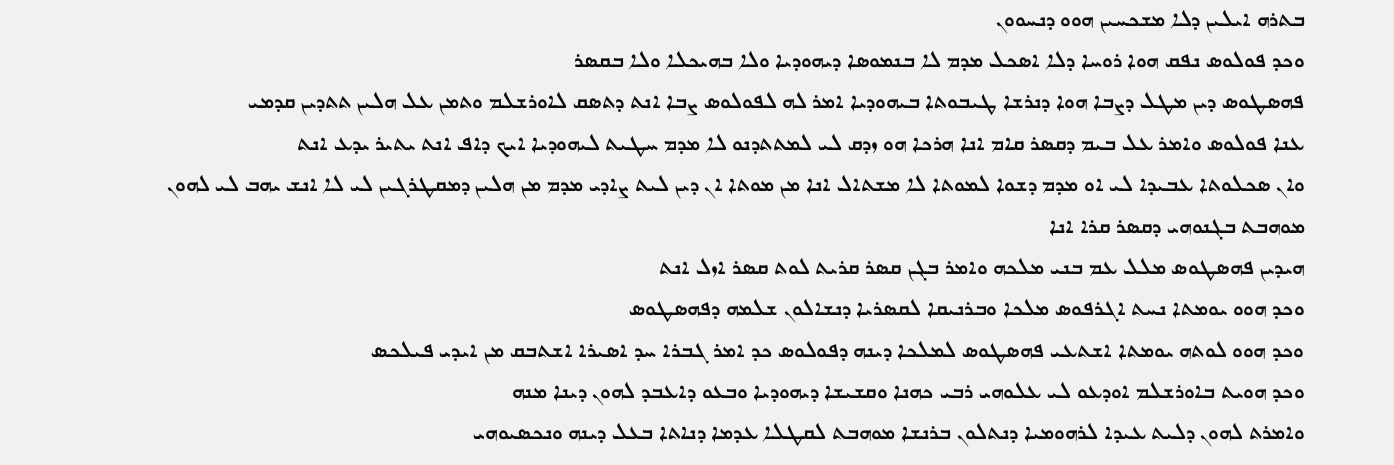ܒܬܪܗ ܐܝܠܝܢ ܕܠܐ ܡܫܟܚܝܢ ܗܘܘ ܕܢܚܘܘܢ
ܘܟܕ ܦܘܠܘܣ ܢܦܩ ܗܘܐ ܪܘܚܐ ܕܠܐ ܐܣܟܠ ܡܕܡ ܠܐ ܒܢܡܘܣܐ ܕܝܗܘܕܝܐ ܘܠܐ ܒܗܝܟܠܐ ܘܠܐ ܒܩܣܪ
ܦܗܣܛܘܣ ܕܝܢ ܡܛܠ ܕܨܒܐ ܗܘܐ ܕܢܪܫܐ ܛܝܒܘܬܐ ܒܝܗܘܕܝܐ ܐܡܪ ܠܗ ܠܦܘܠܘܣ ܨܒܐ ܐܢܬ ܕܬܣܩ ܠܐܘܪܫܠܡ ܘܬܡܢ ܥܠ ܗܠܝܢ ܬܬܕܝܢ ܩܕܡܝ
ܥܢܐ ܦܘܠܘܣ ܘܐܡܪ ܥܠ ܒܝܡ ܕܩܣܪ ܩܐܡ ܐܢܐ ܗܪܟܐ ܗܘ ܙܕܩ ܠܝ ܠܡܬܬܕܢܘ ܠܐ ܡܕܡ ܚܛܝܬ ܠܝܗܘܕܝܐ ܐܝܟ ܕܐܦ ܐܢܬ ܝܬܝܪ ܝܕܥ ܐܢܬ
ܘܐܢ ܣܟܠܘܬܐ ܥܒܝܕܐ ܠܝ ܐܘ ܡܕܡ ܕܫܘܐ ܠܡܘܬܐ ܠܐ ܡܫܬܐܠ ܐܢܐ ܡܢ ܡܘܬܐ ܐܢ ܕܝܢ ܠܝܬ ܨܐܕܝ ܡܕܡ ܡܢ ܗܠܝܢ ܕܡܩܛܪܓܝܢ ܠܝ ܠܐ ܐܢܫ ܝܗܒ ܠܝ ܠܗܘܢ ܡܘܗܒܬ ܒܓܢܘܗܝ ܕܩܣܪ ܩܪܐ ܐܢܐ
ܗܝܕܝܢ ܦܗܣܛܘܣ ܡܠܠ ܥܡ ܒܢܝ ܡܠܟܗ ܘܐܡܪ ܒܓܢ ܩܣܪ ܩܪܝܬ ܠܘܬ ܩܣܪ ܐܙܠ ܐܢܬ
ܘܟܕ ܗܘܘ ܝܘܡܬܐ ܢܚܬ ܐܓܪܦܘܣ ܡܠܟܐ ܘܒܪܢܝܩܐ ܠܩܣܪܝܐ ܕܢܫܐܠܘܢ ܫܠܡܗ ܕܦܗܣܛܘܣ
ܘܟܕ ܗܘܘ ܠܘܬܗ ܝܘܡܬܐ ܐܫܬܥܝ ܦܗܣܛܘܣ ܠܡܠܟܐ ܕܝܢܗ ܕܦܘܠܘܣ ܟܕ ܐܡܪ ܓܒܪܐ ܚܕ ܐܣܝܪܐ ܐܫܬܒܩ ܡܢ ܐܝܕܝ ܦܝܠܟܣ
ܘܟܕ ܗܘܝܬ ܒܐܘܪܫܠܡ ܐܘܕܥܘ ܠܝ ܥܠܘܗܝ ܪܒܝ ܟܗܢܐ ܘܩܫܝܫܐ ܕܝܗܘܕܝܐ ܘܒܥܘ ܕܐܥܒܕ ܠܗܘܢ ܕܝܢܐ ܡܢܗ
ܘܐܡܪܬ ܠܗܘܢ ܕܠܝܬ ܥܝܕܐ ܠܪܗܘܡܝܐ ܕܢܬܠܘܢ ܒܪܢܫܐ ܡܘܗܒܬ ܠܩܛܠܐ ܥܕܡܐ ܕܢܐܬܐ ܒܥܠ ܕܝܢܗ ܘܢܟܣܝܘܗܝ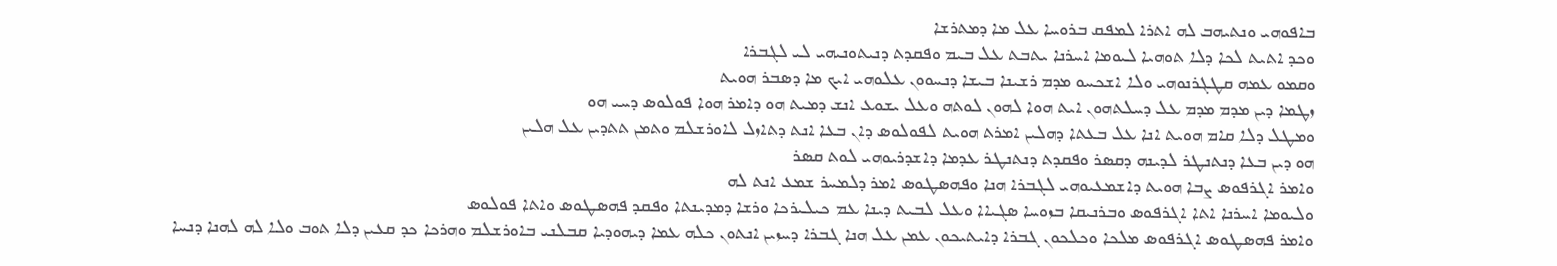ܒܐܦܘܗܝ ܘܢܬܝܗܒ ܠܗ ܐܬܪܐ ܠܡܦܩ ܒܪܘܚܐ ܥܠ ܡܐ ܕܡܬܪܫܐ
ܘܟܕ ܐܬܝܬ ܠܟܐ ܕܠܐ ܬܘܗܝܐ ܠܝܘܡܐ ܐܚܪܢܐ ܝܬܒܬ ܥܠ ܒܝܡ ܘܦܩܕܬ ܕܢܝܬܘܢܝܗܝ ܠܝ ܠܓܒܪܐ
ܘܩܡܘ ܥܡܗ ܩܛܓܪܢܘܗܝ ܘܠܐ ܐܫܟܚܘ ܡܕܡ ܪܫܝܢܐ ܒܝܫܐ ܕܢܚܘܘܢ ܥܠܘܗܝ ܐܝܟ ܡܐ ܕܣܒܪ ܗܘܝܬ
ܙܛܡܐ ܕܝܢ ܡܕܡ ܡܕܡ ܥܠ ܕܚܠܬܗܘܢ ܐܝܬ ܗܘܐ ܠܗܘܢ ܠܘܬܗ ܘܥܠ ܝܫܘܥ ܐܢܫ ܕܡܝܬ ܗܘ ܕܐܡܪ ܗܘܐ ܦܘܠܘܣ ܕܚܝ ܗܘ
ܘܡܛܠ ܕܠܐ ܩܐܡ ܗܘܝܬ ܐܢܐ ܥܠ ܒܥܬܐ ܕܗܠܝܢ ܐܡܪܬ ܗܘܝܬ ܠܦܘܠܘܣ ܕܐܢ ܒܥܐ ܐܢܬ ܕܬܐܙܠ ܠܐܘܪܫܠܡ ܘܬܡܢ ܬܬܕܝܢ ܥܠ ܗܠܝܢ
ܗܘ ܕܝܢ ܒܥܐ ܕܢܬܢܛܪ ܠܕܝܢܗ ܕܩܣܪ ܘܦܩܕܬ ܕܢܬܢܛܪ ܥܕܡܐ ܕܐܫܕܪܝܘܗܝ ܠܘܬ ܩܣܪ
ܘܐܡܪ ܐܓܪܦܘܣ ܨܒܐ ܗܘܝܬ ܕܐܫܡܥܝܘܗܝ ܠܓܒܪܐ ܗܢܐ ܘܦܗܣܛܘܣ ܐܡܪ ܕܠܡܚܪ ܫܡܥ ܐܢܬ ܠܗ
ܘܠܝܘܡܐ ܐܚܪܢܐ ܐܬܐ ܐܓܪܦܘܣ ܘܒܪܢܝܩܐ ܒܙܘܚܐ ܣܓܝܐܐ ܘܥܠ ܠܒܝܬ ܕܝܢܐ ܥܡ ܟܝܠܝܪܟܐ ܘܪܫܐ ܕܡܕܝܢܬܐ ܘܦܩܕ ܦܗܣܛܘܣ ܘܐܬܐ ܦܘܠܘܣ
ܘܐܡܪ ܦܗܣܛܘܣ ܐܓܪܦܘܣ ܡܠܟܐ ܘܟܠܟܘܢ ܓܒܪܐ ܕܐܝܬܝܟܘܢ ܥܡܢ ܥܠ ܗܢܐ ܓܒܪܐ ܕܚܙܝܢ ܐܢܬܘܢ ܟܠܗ ܥܡܐ ܕܝܗܘܕܝܐ ܩܒܠܢܝ ܒܐܘܪܫܠܡ ܘܗܪܟܐ ܟܕ ܩܥܝܢ ܕܠܐ ܬܘܒ ܘܠܐ ܠܗ ܠܗܢܐ ܕܢܚܐ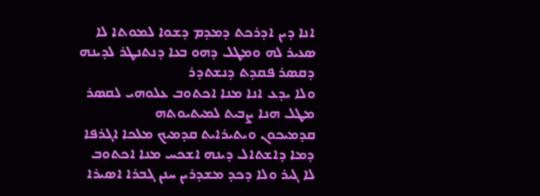ܐܢܐ ܕܝܢ ܐܕܪܟܬ ܕܡܕܡ ܕܫܘܐ ܠܡܘܬܐ ܠܐ ܣܥܝܪ ܠܗ ܘܡܛܠ ܕܗܘ ܒܥܐ ܕܢܬܢܛܪ ܠܕܝܢܗ ܕܩܣܪ ܦܩܕܬ ܕܢܫܬܕܪ
ܘܠܐ ܝܕܥ ܐܢܐ ܡܢܐ ܐܟܬܘܒ ܥܠܘܗܝ ܠܩܣܪ ܡܛܠ ܗܢܐ ܨܒܝܬ ܠܡܝܬܝܘܬܗ
ܩܕܡܝܟܘܢ ܘܝܬܝܪܐܝܬ ܩܕܡܝܟ ܡܠܟܐ ܐܓܪܦܐ ܕܡܐ ܕܐܫܬܐܠ ܕܝܢܗ ܐܫܟܚ ܡܢܐ ܐܟܬܘܒ
ܠܐ ܓܝܪ ܘܠܐ ܕܟܕ ܡܫܕܪܝܢ ܚܢܢ ܓܒܪܐ ܐܣܝܪܐ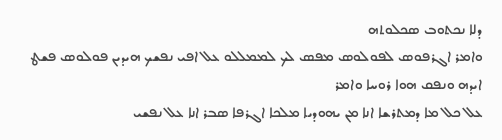ܕܠܐ ܢܟܬܘܒ ܣܟܠܘܬܗ
ܘܐܡܪ ܐܓܪܦܘܣ ܠܦܘܠܘܣ ܡܦܣ ܠܟ ܠܡܡܠܠܘ ܥܠ ܐܦܝ ܢܦܫܟ ܗܝܕܝܢ ܦܘܠܘܣ ܦܫܛ ܐܝܕܗ ܘܢܦܩ ܗܘܐ ܪܘܚܐ ܘܐܡܪ
ܥܠ ܟܠ ܡܐ ܕܡܬܪܫܐ ܐܢܐ ܡܢ ܝܗܘܕܝܐ ܡܠܟܐ ܐܓܪܦܐ ܣܒܪ ܐܢܐ ܥܠ ܢܦܫܝ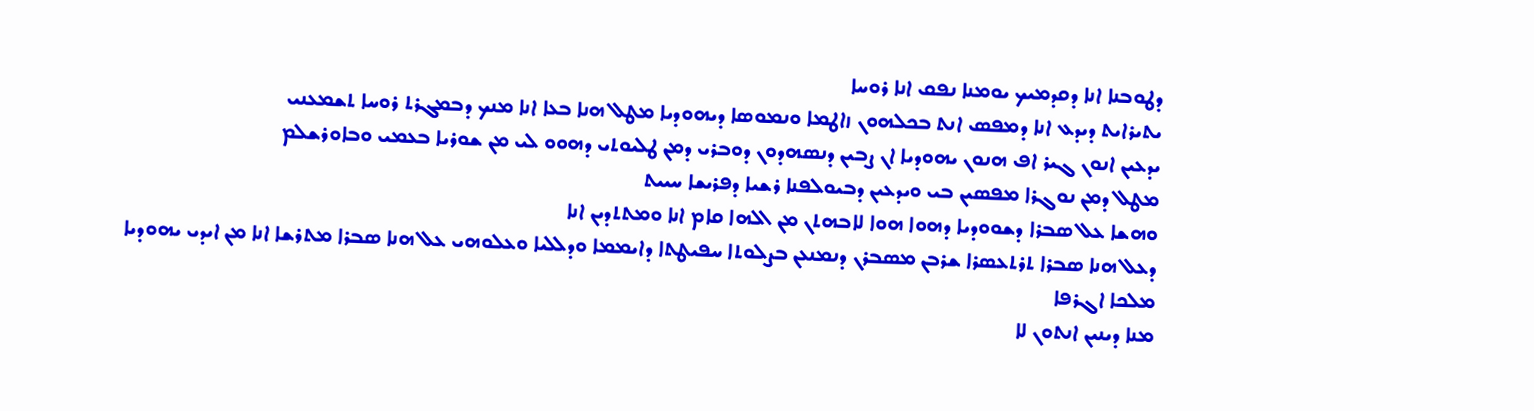ܕܛܘܒܢܐ ܐܢܐ ܕܩܕܡܝܟ ܝܘܡܢܐ ܢܦܩ ܐܢܐ ܪܘܚܐ
ܝܬܝܪܐܝܬ ܕܝܕܥ ܐܢܐ ܕܡܦܣ ܐܢܬ ܒܟܠܗܘܢ ܙܐܛܡܐ ܘܢܡܘܣܐ ܕܝܗܘܕܝܐ ܡܛܠ ܗܢܐ ܒܥܐ ܐܢܐ ܡܢܟ ܕܒܡܓܪܬ ܪܘܚܐ ܬܫܡܥܢܝ
ܝܕܥܝܢ ܐܢܘܢ ܓܝܪ ܐܦ ܗܢܘܢ ܝܗܘܕܝܐ ܐܢ ܨܒܝܢ ܕܢܣܗܕܘܢ ܕܘܒܪܝ ܕܡܢ ܛܠܝܘܬܝ ܕܗܘܘ ܠܝ ܡܢ ܫܘܪܝܐ ܒܥܡܝ ܘܒܐܘܪܫܠܡ
ܡܛܠ ܕܡܢ ܢܘܓܪܐ ܡܦܣܝܢ ܒܝ ܘܝܕܥܝܢ ܕܒܝܘܠܦܢܐ ܪܫܝܐ ܕܦܪܝܫܐ ܚܝܝܬ
ܘܗܫܐ ܥܠ ܣܒܪܐ ܕܫܘܘܕܝܐ ܕܗܘܐ ܗܘܐ ܠܐܒܗܬܢ ܡܢ ܐܠܗܐ ܩܐܡ ܐܢܐ ܘܡܬܬܕܝܢ ܐܢܐ
ܕܥܠ ܗܢܐ ܣܒܪܐ ܬܪܬܥܣܪܐ ܫܪܒܢ ܡܣܒܪܢ ܕܢܡܢܥܢ ܒܨܠܘܬܐ ܚܦܝܛܬܐ ܕܐܝܡܡܐ ܘܕܠܠܝܐ ܘܥܠܘܗܝ ܥܠ ܗܢܐ ܣܒܪܐ ܡܬܪܫܐ ܐܢܐ ܡܢ ܐܝܕܝ ܝܗܘܕܝܐ ܡܠܟܐ ܐܓܪܦܐ
ܡܢܐ ܕܝܢܝܢ ܐܢܬܘܢ ܠܐ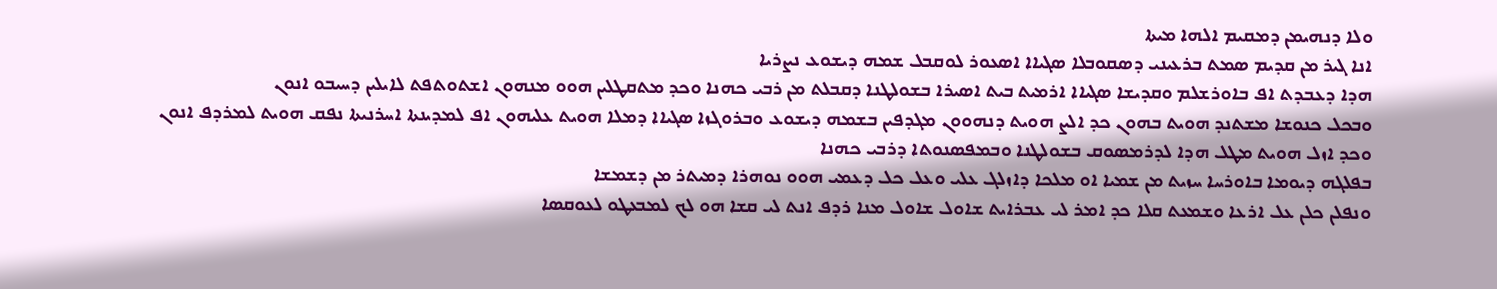ܘܠܐ ܕܢܗܝܡܢ ܕܡܩܝܡ ܐܠܗܐ ܡܝܬܐ
ܐܢܐ ܓܝܪ ܡܢ ܩܕܝܡ ܣܡܬ ܒܪܥܝܢܝ ܕܣܩܘܒܠܐ ܣܓܝܐܐ ܐܣܥܘܪ ܠܘܩܒܠ ܫܡܗ ܕܝܫܘܥ ܢܨܪܝܐ
ܗܕܐ ܕܥܒܕܬ ܐܦ ܒܐܘܪܫܠܡ ܘܩܕܝܫܐ ܣܓܝܐܐ ܐܪܡܝܬ ܒܝܬ ܐܣܝܪܐ ܒܫܘܠܛܢܐ ܕܩܒܠܬ ܡܢ ܪܒܝ ܟܗܢܐ ܘܟܕ ܡܬܩܛܠܝܢ ܗܘܘ ܡܢܗܘܢ ܐܫܬܘܬܦܬ ܠܐܝܠܝܢ ܕܚܝܒܘ ܐܢܘܢ
ܘܒܟܠ ܟܢܘܫܐ ܡܫܬܢܕ ܗܘܝܬ ܒܗܘܢ ܟܕ ܐܠܨ ܗܘܝܬ ܕܢܗܘܘܢ ܡܓܕܦܝܢ ܒܫܡܗ ܕܝܫܘܥ ܘܒܪܘܓܙܐ ܣܓܝܐܐ ܕܡܠܐ ܗܘܝܬ ܥܠܝܗܘܢ ܐܦ ܠܡܕܝܢܬܐ ܐܚܪܢܝܬܐ ܢܦܩ ܗܘܝܬ ܠܡܪܕܦ ܐܢܘܢ
ܘܟܕ ܐܙܠ ܗܘܝܬ ܡܛܠ ܗܕܐ ܠܕܪܡܣܘܩ ܒܫܘܠܛܢܐ ܘܒܡܦܣܢܘܬܐ ܕܪܒܝ ܟܗܢܐ
ܒܦܠܓܗ ܕܝܘܡܐ ܒܐܘܪܚܐ ܚܙܝܬ ܡܢ ܫܡܝܐ ܐܘ ܡܠܟܐ ܕܐܙܠܓ ܥܠܝ ܘܥܠ ܟܠ ܕܥܡܝ ܗܘܘ ܢܘܗܪܐ ܕܡܝܬܪ ܡܢ ܕܫܡܫܐ
ܘܢܦܠܢ ܟܠܢ ܥܠ ܐܪܥܐ ܘܫܡܥܬ ܩܠܐ ܟܕ ܐܡܪ ܠܝ ܥܒܪܐܝܬ ܫܐܘܠ ܫܐܘܠ ܡܢܐ ܪܕܦ ܐܢܬ ܠܝ ܩܫܐ ܗܘ ܠܟ ܠܡܒܥܛܘ ܠܥܘܩܣܐ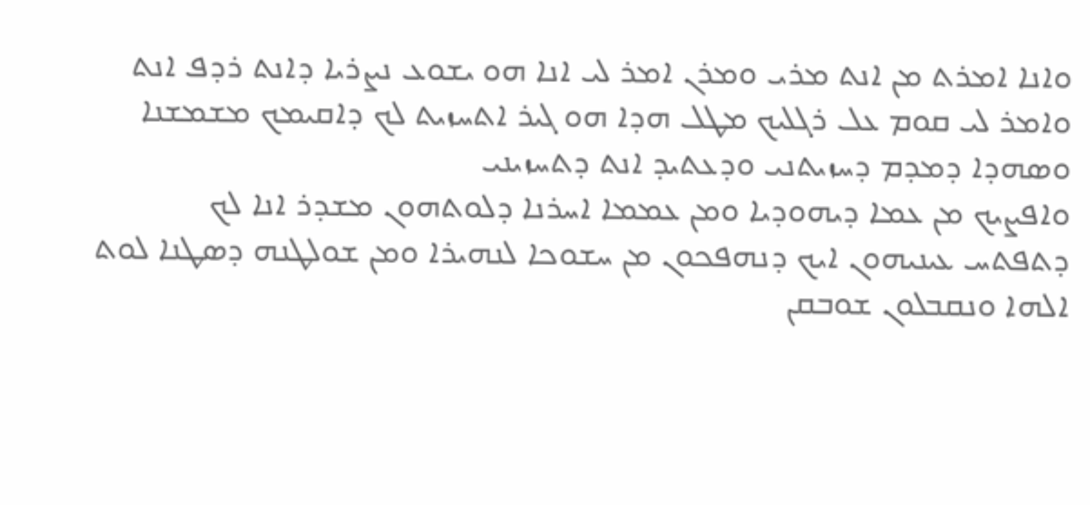ܘܐܢܐ ܐܡܪܬ ܡܢ ܐܢܬ ܡܪܝ ܘܡܪܢ ܐܡܪ ܠܝ ܐܢܐ ܗܘ ܝܫܘܥ ܢܨܪܝܐ ܕܐܢܬ ܪܕܦ ܐܢܬ
ܘܐܡܪ ܠܝ ܩܘܡ ܥܠ ܪܓܠܝܟ ܡܛܠ ܗܕܐ ܗܘ ܓܝܪ ܐܬܚܙܝܬ ܠܟ ܕܐܩܝܡܟ ܡܫܡܫܢܐ ܘܣܗܕܐ ܕܡܕܡ ܕܚܙܝܬܢܝ ܘܕܥܬܝܕ ܐܢܬ ܕܬܚܙܝܢܝ
ܘܐܦܨܝܟ ܡܢ ܥܡܐ ܕܝܗܘܕܝܐ ܘܡܢ ܥܡܡܐ ܐܚܪܢܐ ܕܠܘܬܗܘܢ ܡܫܕܪ ܐܢܐ ܠܟ
ܕܬܦܬܚ ܥܝܢܝܗܘܢ ܐܝܟ ܕܢܗܦܟܘܢ ܡܢ ܚܫܘܟܐ ܠܢܗܝܪܐ ܘܡܢ ܫܘܠܛܢܗ ܕܣܛܢܐ ܠܘܬ ܐܠܗܐ ܘܢܩܒܠܘܢ ܫܘܒܩܢ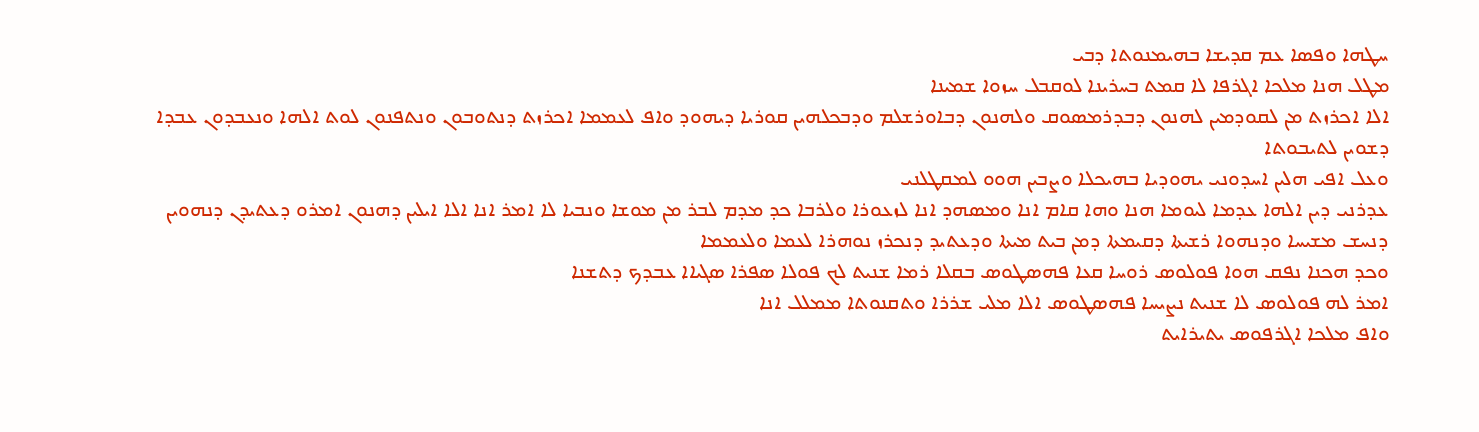ܚܛܗܐ ܘܦܣܐ ܥܡ ܩܕܝܫܐ ܒܗܝܡܢܘܬܐ ܕܒܝ
ܡܛܠ ܗܢܐ ܡܠܟܐ ܐܓܪܦܐ ܠܐ ܩܡܬ ܒܚܪܝܢܐ ܠܘܩܒܠ ܚܙܘܐ ܫܡܝܢܐ
ܐܠܐ ܐܟܪܙܬ ܡܢ ܠܩܘܕܡܝܢ ܠܗܢܘܢ ܕܒܕܪܡܣܘܩ ܘܠܗܢܘܢ ܕܒܐܘܪܫܠܡ ܘܕܒܟܠܗܝܢ ܩܘܪܝܐ ܕܝܗܘܕ ܘܐܦ ܠܥܡܡܐ ܐܟܪܙܬ ܕܢܬܘܒܘܢ ܘܢܬܦܢܘܢ ܠܘܬ ܐܠܗܐ ܘܢܥܒܕܘܢ ܥܒܕܐ ܕܫܘܝܢ ܠܬܝܒܘܬܐ
ܘܥܠ ܐܦܝ ܗܠܝܢ ܐܚܕܘܢܝ ܝܗܘܕܝܐ ܒܗܝܟܠܐ ܘܨܒܝܢ ܗܘܘ ܠܡܩܛܠܢܝ
ܥܕܪܢܝ ܕܝܢ ܐܠܗܐ ܥܕܡܐ ܠܝܘܡܐ ܗܢܐ ܘܗܐ ܩܐܡ ܐܢܐ ܘܡܣܗܕ ܐܢܐ ܠܙܥܘܪܐ ܘܠܪܒܐ ܟܕ ܡܕܡ ܠܒܪ ܡܢ ܡܘܫܐ ܘܢܒܝܐ ܠܐ ܐܡܪ ܐܢܐ ܐܠܐ ܐܝܠܝܢ ܕܗܢܘܢ ܐܡܪܘ ܕܥܬܝܕܢ ܕܢܗܘܝܢ
ܕܢܚܫ ܡܫܝܚܐ ܘܕܢܗܘܐ ܪܫܝܬܐ ܕܩܝܡܬܐ ܕܡܢ ܒܝܬ ܡܝܬܐ ܘܕܥܬܝܕ ܕܢܟܪܙ ܢܘܗܪܐ ܠܥܡܐ ܘܠܥܡܡܐ
ܘܟܕ ܗܟܢܐ ܢܦܩ ܗܘܐ ܦܘܠܘܣ ܪܘܚܐ ܩܥܐ ܦܗܣܛܘܣ ܒܩܠܐ ܪܡܐ ܫܢܝܬ ܠܟ ܦܘܠܐ ܣܦܪܐ ܣܓܝܐܐ ܥܒܕܟ ܕܬܫܢܐ
ܐܡܪ ܠܗ ܦܘܠܘܣ ܠܐ ܫܢܝܬ ܢܨܝܚܐ ܦܗܣܛܘܣ ܐܠܐ ܡܠܝ ܫܪܪܐ ܘܬܩܢܘܬܐ ܡܡܠܠ ܐܢܐ
ܘܐܦ ܡܠܟܐ ܐܓܪܦܘܣ ܝܬܝܪܐܝܬ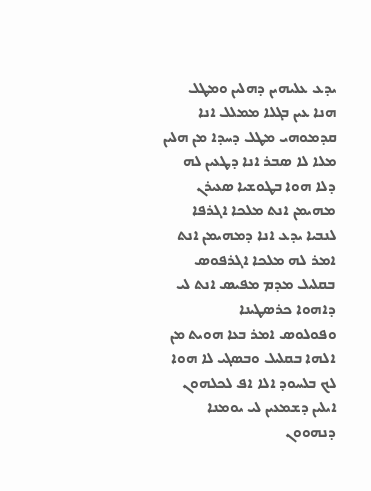ܝܕܥ ܥܠܝܗܝܢ ܕܗܠܝܢ ܘܡܛܠ ܗܢܐ ܥܝܢ ܒܓܠܐ ܡܡܠܠ ܐܢܐ ܩܕܡܘܗܝ ܡܛܠ ܕܚܕܐ ܡܢ ܗܠܝܢ ܡܠܐ ܠܐ ܣܒܪ ܐܢܐ ܕܛܥܝܢ ܠܗ ܕܠܐ ܗܘܐ ܒܛܘܫܝܐ ܣܥܝܪܢ
ܡܗܝܡܢ ܐܢܬ ܡܠܟܐ ܐܓܪܦܐ ܠܢܒܝܐ ܝܕܥ ܐܢܐ ܕܡܗܝܡܢ ܐܢܬ
ܐܡܪ ܠܗ ܡܠܟܐ ܐܓܪܦܘܣ ܒܩܠܝܠ ܡܕܡ ܡܦܝܣ ܐܢܬ ܠܝ ܕܐܗܘܐ ܟܪܣܛܝܢܐ
ܘܦܘܠܘܣ ܐܡܪ ܒܥܐ ܗܘܝܬ ܡܢ ܐܠܗܐ ܒܩܠܝܠ ܘܒܣܓܝ ܠܐ ܗܘܐ ܠܟ ܒܠܚܘܕ ܐܠܐ ܐܦ ܠܟܠܗܘܢ ܐܝܠܝܢ ܕܫܡܥܝܢ ܠܝ ܝܘܡܢܐ ܕܢܗܘܘܢ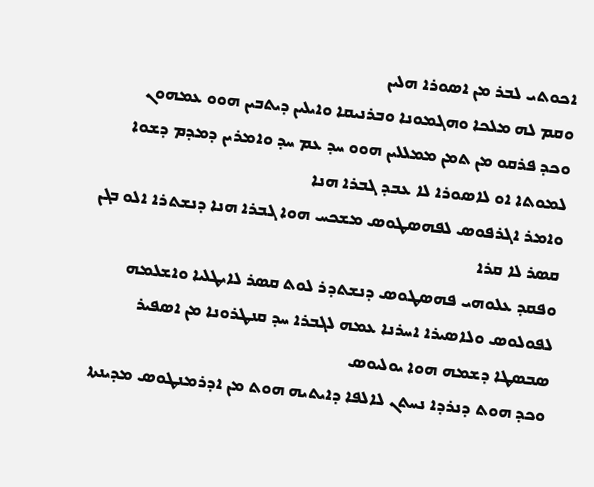ܐܟܘܬܝ ܠܒܪ ܡܢ ܐܣܘܪܐ ܗܠܝܢ
ܘܩܡ ܠܗ ܡܠܟܐ ܘܗܓܡܘܢܐ ܘܒܪܢܝܩܐ ܘܐܝܠܝܢ ܕܝܬܒܝܢ ܗܘܘ ܥܡܗܘܢ
ܘܟܕ ܦܪܩܘ ܡܢ ܬܡܢ ܡܡܠܠܝܢ ܗܘܘ ܚܕ ܥܡ ܚܕ ܘܐܡܪܝܢ ܕܡܕܡ ܕܫܘܐ ܠܡܘܬܐ ܐܘ ܠܐܣܘܪܐ ܠܐ ܥܒܕ ܓܒܪܐ ܗܢܐ
ܘܐܡܪ ܐܓܪܦܘܣ ܠܦܗܣܛܘܣ ܡܫܟܚ ܗܘܐ ܓܒܪܐ ܗܢܐ ܕܢܫܬܪܐ ܐܠܘ ܒܓܢ ܩܣܪ ܠܐ ܩܪܐ
ܘܦܩܕ ܥܠܘܗܝ ܦܗܣܛܘܣ ܕܢܫܬܕܪ ܠܘܬ ܩܣܪ ܠܐܝܛܠܝܐ ܘܐܫܠܡܗ ܠܦܘܠܘܣ ܘܠܐܣܝܪܐ ܐܚܪܢܐ ܥܡܗ ܠܓܒܪܐ ܚܕ ܩܢܛܪܘܢܐ ܡܢ ܐܣܦܝܪ ܣܒܣܛܐ ܕܫܡܗ ܗܘܐ ܝܘܠܝܘܣ
ܘܟܕ ܗܘܬ ܕܢܪܕܐ ܢܚܬܢ ܠܐܠܦܐ ܕܐܝܬܝܗ ܗܘܬ ܡܢ ܐܕܪܡܢܛܘܣ ܡܕܝܢܬܐ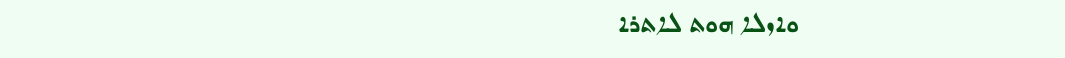ܘܐܙܠܐ ܗܘܬ ܠܐܬܪܐ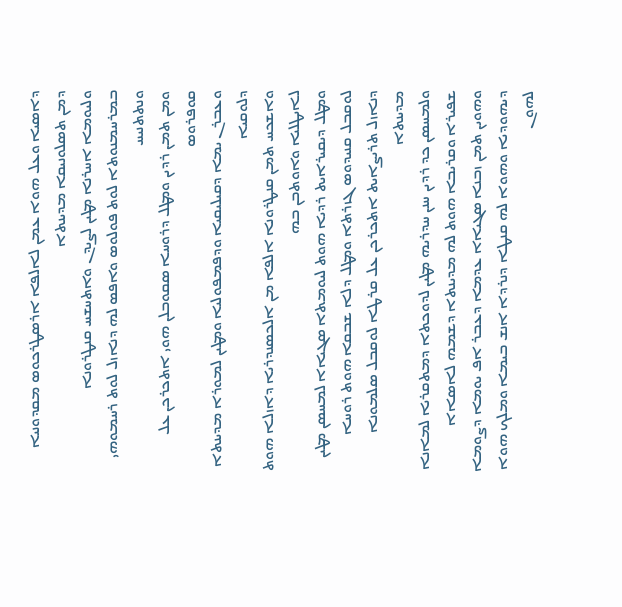ܕܐܣܝܐ ܘܥܠ ܗܘܐ ܥܡܢ ܠܐܠܦܐ ܐܪܣܛܪܟܘܣ ܡܩܕܘܢܝܐ ܕܡܢ ܬܣܠܘܢܝܩܐ ܡܕܝܢܬܐ
ܘܠܝܘܡܐ ܐܚܪܢܐ ܡܛܝܢ ܠܨܝܕܢ ܘܐܬܚܫܚ ܩܢܛܪܘܢܐ ܒܡܪܚܡܢܘܬܐ ܠܘܬ ܦܘܠܘܣ ܘܐܦܣ ܠܗ ܕܢܐܙܠ ܠܘܬ ܪܚܡܘܗܝ ܘܢܬܬܢܝܚ
ܘܡܢ ܬܡܢ ܪܕܝܢ ܘܡܛܠ ܕܪܘܚܐ ܣܩܘܒܠܢ ܗܘܝ ܐܬܟܪܟܢ ܥܠ ܩܘܦܪܘܣ
ܘܥܒܪܢ ܝܡܐ ܕܩܝܠܝܩܝܐ ܘܕܦܡܦܘܠܝܐ ܘܡܛܝܢ ܠܡܘܪܐ ܡܕܝܢܬܐ ܕܠܘܩܝܐ
ܘܐܫܟܚ ܬܡܢ ܩܢܛܪܘܢܐ ܐܠܦܐ ܡܢ ܐܠܟܣܢܕܪܝܐ ܕܐܙܠܐ ܗܘܬ ܠܐܝܛܠܝܐ ܘܐܘܬܒܢ ܒܗ
ܘܡܛܠ ܕܝܩܝܪܐܝܬ ܪܕܝܐ ܗܘܬ ܠܝܘܡܬܐ ܣܓܝܐܐ ܠܡܚܣܢ ܡܛܝܢ ܠܘܩܒܠ ܩܢܝܕܘܣ ܓܙܪܬܐ ܘܡܛܠ ܕܠܐ ܫܒܩܐ ܗܘܬ ܪܘܚܐ ܕܢܐܙܠ ܬܪܝܨܐܝܬ ܐܬܟܪܟܢ ܥܠ ܩܪܛܐ ܠܘܩܒܠ ܣܠܡܘܢܐ ܡܕܝܢܬܐ
ܘܠܡܚܣܢ ܟܕ ܪܕܝܢ ܚܢܢ ܚܕܪܝܗ ܡܛܝܢ ܠܕܘܟܬܐ ܕܡܬܩܪܝܐ ܠܡܐܢܐ ܫܦܝܪܐ ܘܩܪܝܒܐ ܗܘܬ ܠܗ ܡܕܝܢܬܐ ܕܫܡܗ ܠܐܣܐܐ
ܘܗܘܝܢ ܬܡܢ ܙܒܢܐ ܣܓܝܐܐ ܥܕܡܐ ܕܥܒܪ ܐܦ ܝܘܡܐ ܕܨܘܡܐ ܕܝܗܘܕܝܐ ܘܗܘܐ ܠܗ ܩܢܛܐ ܕܢܪܕܐ ܐܢܫ ܒܝܡܐ ܘܡܠܟ ܗܘܐ ܠܗܘܢ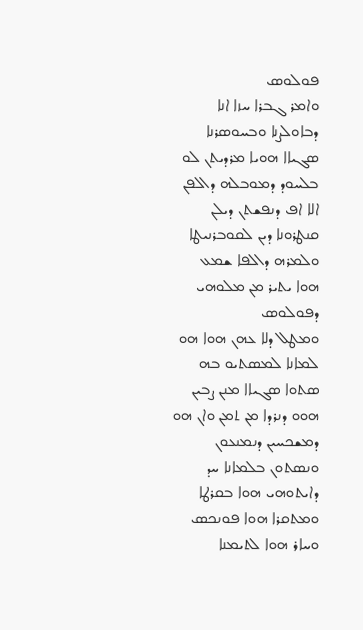ܦܘܠܘܣ
ܘܐܡܪ ܓܒܪܐ ܚܙܐ ܐܢܐ ܕܒܐܘܠܨܢܐ ܘܒܚܘܣܪܢܐ ܣܓܝܐܐ ܗܘܝܐ ܡܪܕܝܬܢ ܠܘ ܒܠܚܘܕ ܕܡܘܒܠܗ ܕܐܠܦܢ ܐܠܐ ܐܦ ܕܢܦܫܬܢ ܕܝܠܢ
ܩܢܛܪܘܢܐ ܕܝܢ ܠܩܘܒܪܢܝܛܐ ܘܠܡܪܗ ܕܐܠܦܐ ܫܡܥ ܗܘܐ ܝܬܝܪ ܡܢ ܡܠܘܗܝ ܕܦܘܠܘܣ
ܘܡܛܠ ܕܠܐ ܥܗܢ ܗܘܐ ܗܘ ܠܡܐܢܐ ܠܡܣܬܝܘ ܒܗ ܣܬܘܐ ܣܓܝܐܐ ܡܢܢ ܨܒܝܢ ܗܘܘ ܕܢܪܕܐ ܡܢ ܬܡܢ ܘܐܢ ܗܘ ܕܡܫܟܚܝܢ ܕܢܡܢܥܘܢ ܘܢܣܬܘܢ ܒܠܡܐܢܐ ܚܕ ܕܐܝܬܘܗܝ ܗܘܐ ܒܩܪܛܐ ܘܡܬܩܪܐ ܗܘܐ ܦܘܢܟܣ ܘܚܐܪ ܗܘܐ ܠܬܝܡܢܐ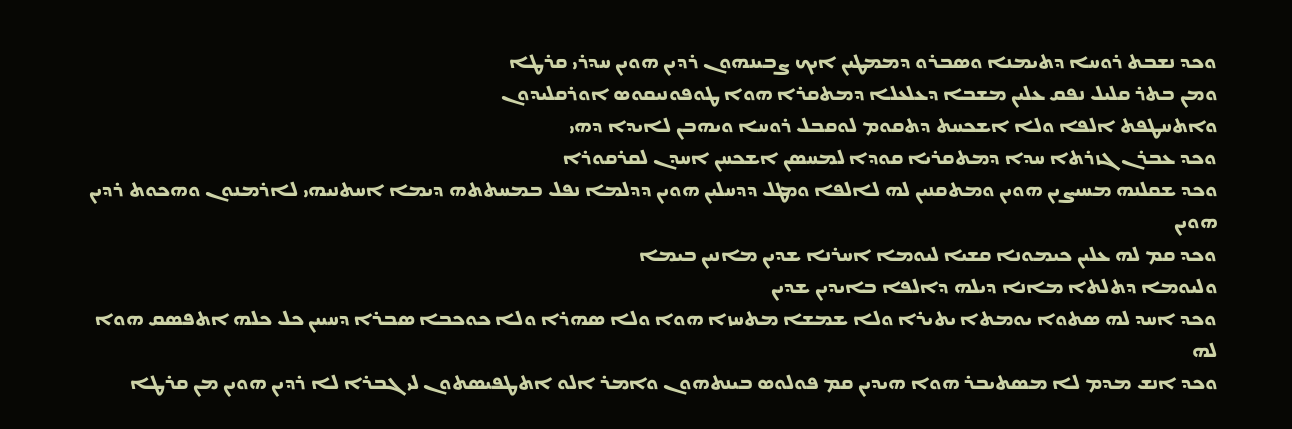ܘܟܕ ܢܫܒܬ ܪܘܚܐ ܕܬܝܡܢܐ ܘܣܒܪܘ ܕܡܡܛܝܢ ܐܝܟ ܨܒܝܢܗܘܢ ܪܕܝܢ ܗܘܝܢ ܚܕܪܝ ܩܪܛܐ
ܘܡܢ ܒܬܪ ܩܠܝܠ ܢܦܩ ܥܠܝܢ ܡܫܒܐ ܕܥܠܥܠܐ ܕܡܬܩܪܐ ܗܘܐ ܛܘܦܘܢܝܩܘܣ ܐܘܪܩܠܝܕܘܢ
ܘܐܬܚܛܦܬ ܐܠܦܐ ܘܠܐ ܐܫܟܚܬ ܕܬܩܘܡ ܠܘܩܒܠ ܪܘܚܐ ܘܝܗܒܢ ܠܐܝܕܐ ܕܗܝ
ܘܟܕ ܥܒܪܢ ܓܙܪܬܐ ܚܕܐ ܕܡܬܩܪܝܐ ܩܘܕܐ ܠܡܚܣܢ ܐܫܟܚܢ ܐܚܕܢ ܠܩܪܩܘܪܐ
ܘܟܕ ܫܩܠܢܗ ܡܚܝܨܝܢ ܗܘܝܢ ܘܡܬܩܢܝܢ ܠܗ ܠܐܠܦܐ ܘܡܛܠ ܕܕܚܠܝܢ ܗܘܝܢ ܕܕܠܡܐ ܢܦܠ ܒܡܚܬܬܗ ܕܝܡܐ ܐܚܬܢܝܗܝ ܠܐܪܡܢܘܢ ܘܗܟܘܬ ܪܕܝܢ ܗܘܝܢ
ܘܟܕ ܩܡ ܠܗ ܥܠܝܢ ܟܝܡܘܢܐ ܩܫܝܐ ܠܝܘܡܐ ܐܚܪܢܐ ܫܕܝܢ ܡܐܢܝܢ ܒܝܡܐ
ܘܠܝܘܡܐ ܕܬܠܬܐ ܡܐܢܐ ܕܝܠܗ ܕܐܠܦܐ ܒܐܝܕܝܢ ܫܕܝܢ
ܘܟܕ ܐܚܕ ܠܗ ܣܬܘܐ ܝܘܡܬܐ ܝܬܝܪܐ ܘܠܐ ܫܡܫܐ ܡܬܚܙܐ ܗܘܐ ܘܠܐ ܣܗܪܐ ܘܠܐ ܟܘܟܒܐ ܣܒܪܐ ܕܚܝܝܢ ܟܠ ܟܠܗ ܐܬܦܣܩ ܗܘܐ ܠܗ
ܘܟܕ ܐܢܫ ܡܕܡ ܠܐ ܡܣܬܝܒܪ ܗܘܐ ܗܝܕܝܢ ܩܡ ܦܘܠܘܣ ܒܝܢܬܗܘܢ ܘܐܡܪ ܐܠܘ ܐܬܛܦܝܣܬܘܢ ܠܝ ܓܒܪܐ ܠܐ ܪܕܝܢ ܗܘܝܢ ܡܢ ܩܪܛܐ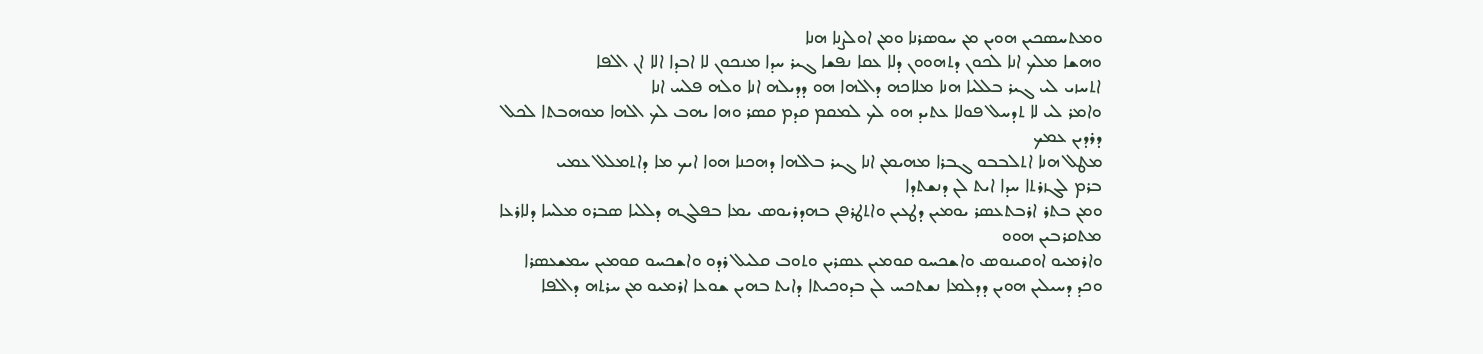ܘܡܬܚܣܟܝܢ ܗܘܝܢ ܡܢ ܚܘܣܪܢܐ ܘܡܢ ܐܘܠܨܢܐ ܗܢܐ
ܘܗܫܐ ܡܠܟ ܐܢܐ ܠܟܘܢ ܕܬܗܘܘܢ ܕܠܐ ܥܩܐ ܢܦܫܐ ܓܝܪ ܚܕܐ ܡܢܟܘܢ ܠܐ ܐܒܕܐ ܐܠܐ ܐܢ ܐܠܦܐ
ܐܬܚܙܝ ܠܝ ܓܝܪ ܒܠܠܝܐ ܗܢܐ ܡܠܐܟܗ ܕܐܠܗܐ ܗܘ ܕܕܝܠܗ ܐܢܐ ܘܠܗ ܦܠܚ ܐܢܐ
ܘܐܡܪ ܠܝ ܠܐ ܬܕܚܠ ܦܘܠܐ ܥܬܝܕ ܗܘ ܠܟ ܠܡܩܡ ܩܕܡ ܩܣܪ ܘܗܐ ܝܗܒ ܠܟ ܐܠܗܐ ܡܘܗܒܬܐ ܠܟܠ ܕܪܕܝܢ ܥܡܟ
ܡܛܠ ܗܢܐ ܐܬܠܒܒܘ ܓܒܪܐ ܡܗܝܡܢ ܐܢܐ ܓܝܪ ܒܐܠܗܐ ܕܗܟܢܐ ܗܘܐ ܐܝܟ ܡܐ ܕܐܬܡܠܠ ܥܡܝ
ܒܪܡ ܠܓܙܪܬܐ ܚܕܐ ܐܝܬ ܠܢ ܕܢܫܬܕܐ
ܘܡܢ ܒܬܪ ܐܪܒܬܥܣܪ ܝܘܡܝܢ ܕܛܥܝܢ ܘܐܬܛܪܦܢ ܒܗܕܪܝܘܣ ܝܡܐ ܒܦܠܓܗ ܕܠܠܝܐ ܣܒܪܘ ܡܠܚܐ ܕܠܐܪܥܐ ܡܬܩܪܒܝܢ ܗܘܘ
ܘܐܪܡܝܘ ܐܘܩܝܢܘܣ ܘܐܫܟܚܘ ܩܘܡܝܢ ܥܣܪܝܢ ܘܬܘܒ ܩܠܝܠ ܪܕܘ ܘܐܫܟܚܘ ܩܘܡܝܢ ܚܡܫܥܣܪܐ
ܘܟܕ ܕܚܝܠܝܢ ܗܘܝܢ ܕܕܠܡܐ ܢܫܬܟܚ ܠܢ ܒܕܘܟܝܬܐ ܕܐܝܬ ܒܗܝܢ ܫܘܥܐ ܐܪܡܝܘ ܡܢ ܚܪܬܗ ܕܐܠܦܐ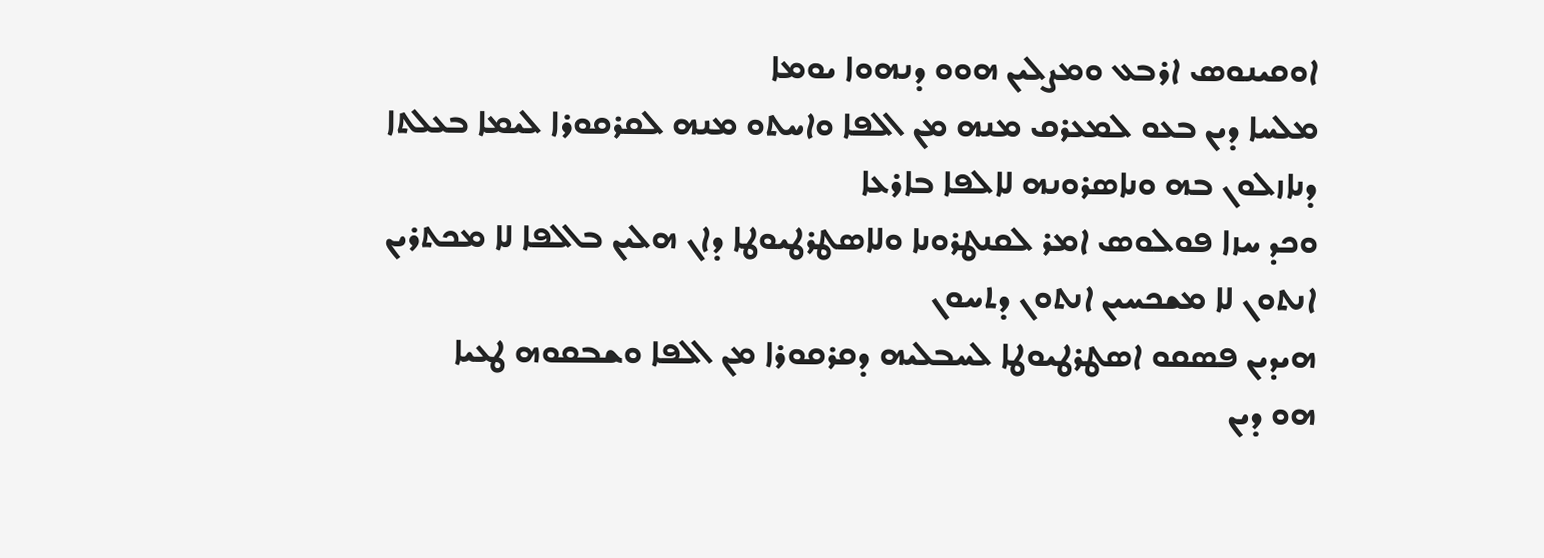ܐܘܩܝܢܘܣ ܐܪܒܥ ܘܡܨܠܝܢ ܗܘܘ ܕܢܗܘܐ ܝܘܡܐ
ܡܠܚܐ ܕܝܢ ܒܥܘ ܠܡܥܪܩ ܡܢܗ ܡܢ ܐܠܦܐ ܘܐܚܬܘ ܡܢܗ ܠܩܪܩܘܪܐ ܠܝܡܐ ܒܥܠܬܐ ܕܢܐܙܠܘܢ ܒܗ ܘܢܐܣܪܘܢܗ ܠܐܠܦܐ ܒܐܪܥܐ
ܘܟܕ ܚܙܐ ܦܘܠܘܣ ܐܡܪ ܠܩܢܛܪܘܢܐ ܘܠܐܣܛܪܛܝܘܛܐ ܕܐܢ ܗܠܝܢ ܒܐܠܦܐ ܠܐ ܡܟܬܪܝܢ ܐܢܬܘܢ ܠܐ ܡܫܟܚܝܢ ܐܢܬܘܢ ܕܬܚܘܢ
ܗܝܕܝܢ ܦܣܩܘ ܐܣܛܪܛܝܘܛܐ ܠܚܒܠܝܗ ܕܩܪܩܘܪܐ ܡܢ ܐܠܦܐ ܘܫܒܩܘܗ ܛܥܝܐ
ܗܘ ܕܝܢ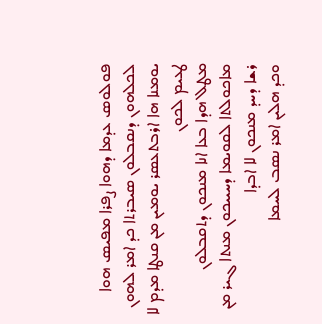ܦܘܠܘܣ ܥܕܡܐ ܕܗܘܐ ܨܦܪܐ ܡܦܝܣ ܗܘܐ ܠܟܠܗܘܢ ܕܢܩܒܠܘܢ ܣܝܒܪܬܐ ܟܕ ܐܡܪ ܠܗܘܢ ܝܘܡܢܐ ܗܐ ܐܪܒܬܥܣܪ ܝܘܡܝܢ ܡܢ ܩܢܛܐ ܡܕܡ ܠܐ ܛܥܝܡ ܠܟܘܢ
ܡܛܠ ܗܕܐ ܒܥܐ ܐܢܐ ܡܢܟܘܢ ܕܬܩܒܠܘܢ ܡܐܟܘܠܬܐ ܠܩܘܝܡܐ ܕܚܝܝܟܘܢ ܡܢܬܐ ܓܝܪ ܡܢ ܪܫܐ ܕܚܕ ܡܢܟܘܢ ܠܐ ܐܒܕܐ
ܘܟܕ ܗܠܝܢ ܐܡܪ ܢܣܒ ܠܚܡܐ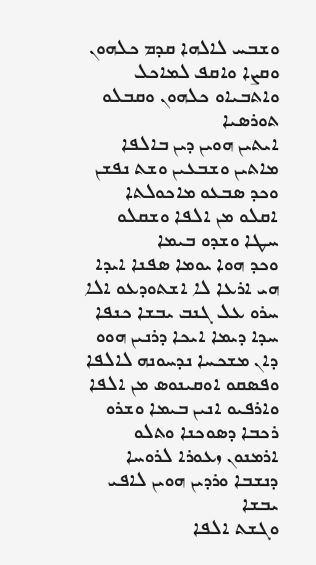ܘܫܒܚ ܠܐܠܗܐ ܩܕܡ ܟܠܗܘܢ ܘܩܨܐ ܘܐܩܦ ܠܡܐܟܠ
ܘܐܬܒܝܐܘ ܟܠܗܘܢ ܘܩܒܠܘ ܬܘܪܣܝܐ
ܐܝܬܝܢ ܗܘܝܢ ܕܝܢ ܒܐܠܦܐ ܡܐܬܝܢ ܘܫܒܥܝܢ ܘܫܬ ܢܦܫܢ
ܘܟܕ ܣܒܥܘ ܡܐܟܘܠܬܐ ܐܩܠܘ ܡܢ ܐܠܦܐ ܘܫܩܠܘ ܚܛܐ ܘܫܕܘ ܒܝܡܐ
ܘܟܕ ܗܘܐ ܝܘܡܐ ܣܦܢܐ ܐܝܕܐ ܗܝ ܐܪܥܐ ܠܐ ܐܫܬܘܕܥܘ ܐܠܐ ܚܪܘ ܥܠ ܓܢܒ ܝܒܫܐ ܟܢܦܐ ܚܕܐ ܕܝܡܐ ܐܝܟܐ ܕܪܢܝܢ ܗܘܘ ܕܐܢ ܡܫܟܚܐ ܢܕܚܘܢܗ ܠܐܠܦܐ
ܘܦܣܩܘ ܐܘܩܝܢܘܣ ܡܢ ܐܠܦܐ ܘܐܪܦܝܘ ܐܢܝܢ ܒܝܡܐ ܘܫܪܘ ܪܟܒܐ ܕܣܘܟܢܐ ܘܬܠܘ ܐܪܡܢܘܢ ܙܥܘܪܐ ܠܪܘܚܐ ܕܢܫܒܐ ܘܪܕܝܢ ܗܘܝܢ ܠܐܦܝ ܝܒܫܐ
ܘܓܫܬ ܐܠܦܐ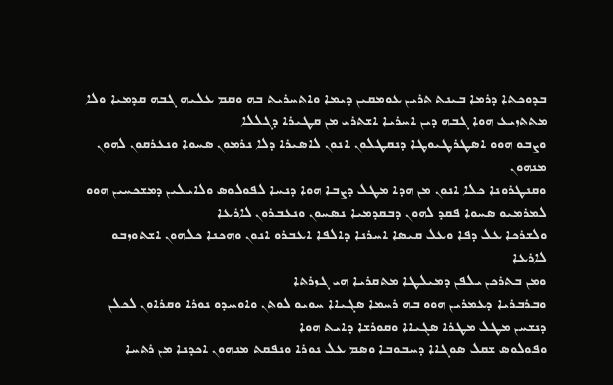ܒܕܘܟܬܐ ܕܪܡܐ ܒܝܢܬ ܬܪܝܢ ܥܘܡܩܝܢ ܕܝܡܐ ܘܐܬܚܪܝܬ ܒܗ ܘܩܡ ܥܠܝܗ ܓܒܗ ܩܕܡܝܐ ܘܠܐ ܡܬܬܙܝܥ ܗܘܐ ܓܒܗ ܕܝܢ ܐܚܪܝܐ ܐܫܬܪܝ ܡܢ ܩܛܝܪܐ ܕܓܠܠܐ
ܘܨܒܘ ܗܘܘ ܐܣܛܪܛܝܘܛܐ ܕܢܩܛܠܘܢ ܐܢܘܢ ܠܐܣܝܪܐ ܕܠܐ ܢܪܡܘܢ ܣܚܘܐ ܘܢܥܪܩܘܢ ܠܗܘܢ ܡܢܗܘܢ
ܘܩܢܛܪܘܢܐ ܟܠܐ ܐܢܘܢ ܡܢ ܗܕܐ ܡܛܠ ܕܨܒܐ ܗܘܐ ܕܢܚܐ ܠܦܘܠܘܣ ܘܠܐܝܠܝܢ ܕܡܫܟܚܝܢ ܗܘܘ ܠܡܪܡܝܘ ܣܚܘܐ ܦܩܕ ܠܗܘܢ ܕܒܩܕܡܝܐ ܢܣܚܘܢ ܘܢܥܒܪܘܢ ܠܐܪܥܐ
ܘܠܫܪܟܐ ܥܠ ܕܦܐ ܘܥܠ ܩܝܣܐ ܐܚܪܢܐ ܕܐܠܦܐ ܐܥܒܪܘ ܐܢܘܢ ܘܗܟܢܐ ܟܠܗܘܢ ܐܫܬܘܙܒܘ ܠܐܪܥܐ
ܘܡܢ ܒܬܪܟܢ ܝܠܦܢ ܕܡܝܠܛܐ ܡܬܩܪܝܐ ܗܝ ܓܙܪܬܐ
ܘܒܪܒܪܝܐ ܕܥܡܪܝܢ ܗܘܘ ܒܗ ܪܚܡܐ ܣܓܝܐܐ ܚܘܝܘ ܠܘܬܢ ܘܐܘܚܕܘ ܢܘܪܐ ܘܩܪܐܘܢ ܠܟܠܢ ܕܢܫܚܢ ܡܛܠ ܡܛܪܐ ܣܓܝܐܐ ܘܩܘܪܫܐ ܕܐܝܬ ܗܘܐ
ܘܦܘܠܘܣ ܫܩܠ ܣܘܓܐܐ ܕܚܒܘܒܐ ܘܣܡ ܥܠ ܢܘܪܐ ܘܢܦܩܬ ܡܢܗܘܢ ܐܟܕܢܐ ܡܢ ܪܬܚܐ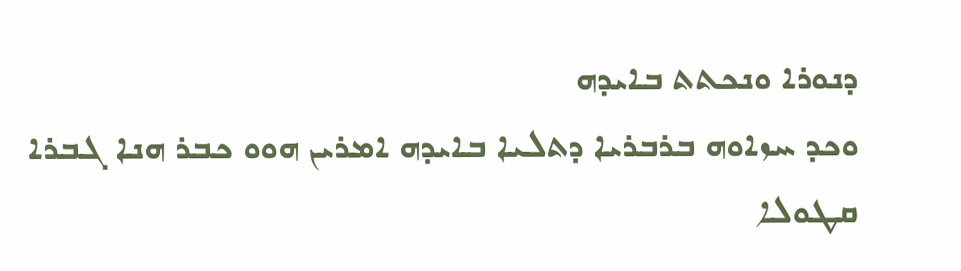ܕܢܘܪܐ ܘܢܟܬܬ ܒܐܝܕܗ
ܘܟܕ ܚܙܐܘܗ ܒܪܒܪܝܐ ܕܬܠܝܐ ܒܐܝܕܗ ܐܡܪܝܢ ܗܘܘ ܟܒܪ ܗܢܐ ܓܒܪܐ ܩܛܘܠܐ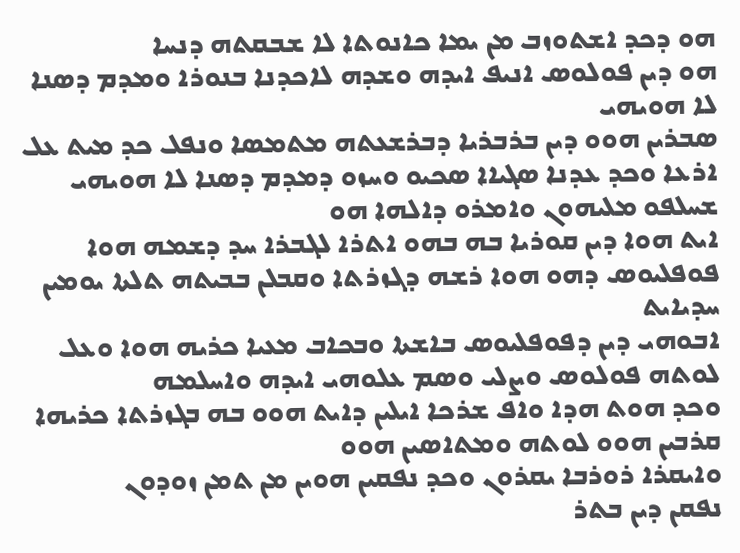ܗܘ ܕܟܕ ܐܫܬܘܙܒ ܡܢ ܝܡܐ ܟܐܢܘܬܐ ܠܐ ܫܒܩܬܗ ܕܢܚܐ
ܗܘ ܕܝܢ ܦܘܠܘܣ ܐܢܝܦ ܐܝܕܗ ܘܫܕܗ ܠܐܟܕܢܐ ܒܢܘܪܐ ܘܡܕܡ ܕܣܢܐ ܠܐ ܗܘܝܗܝ
ܣܒܪܝܢ ܗܘܘ ܕܝܢ ܒܪܒܪܝܐ ܕܒܪܫܥܬܗ ܡܬܡܣܐ ܘܢܦܠ ܟܕ ܡܝܬ ܥܠ ܐܪܥܐ ܘܟܕ ܥܕܢܐ ܣܓܝܐܐ ܣܟܝܘ ܘܚܙܘ ܕܡܕܡ ܕܣܢܐ ܠܐ ܗܘܝܗܝ ܫܚܠܦܘ ܡܠܝܗܘܢ ܘܐܡܪܘ ܕܐܠܗܐ ܗܘ
ܐܝܬ ܗܘܐ ܕܝܢ ܩܘܪܝܐ ܒܗ ܒܗܘ ܐܬܪܐ ܠܓܒܪܐ ܚܕ ܕܫܡܗ ܗܘܐ ܦܘܦܠܝܘܣ ܕܗܘ ܗܘܐ ܪܫܗ ܕܓܙܪܬܐ ܘܩܒܠܢ ܒܒܝܬܗ ܬܠܬܐ ܝܘܡܝܢ ܚܕܝܐܝܬ
ܐܒܘܗܝ ܕܝܢ ܕܦܘܦܠܝܘܣ ܒܐܫܬܐ ܘܒܟܐܒ ܡܥܝܐ ܟܪܝܗ ܗܘܐ ܘܥܠ ܠܘܬܗ ܦܘܠܘܣ ܘܨܠܝ ܘܣܡ ܥܠܘܗܝ ܐܝܕܗ ܘܐܚܠܡܗ
ܘܟܕ ܗܘܬ ܗܕܐ ܘܐܦ ܫܪܟܐ ܐܝܠܝܢ ܕܐܝܬ ܗܘܘ ܒܗ ܒܓܙܪܬܐ ܟܪܝܗܐ ܩܪܒܝܢ ܗܘܘ ܠܘܬܗ ܘܡܬܐܣܝܢ ܗܘܘ
ܘܐܝܩܪܐ ܪܘܪܒܐ ܝܩܪܘܢ ܘܟܕ ܢܦܩܝܢ ܗܘܝܢ ܡܢ ܬܡܢ ܙܘܕܘܢ
ܢܦܩܢ ܕܝܢ ܒܬܪ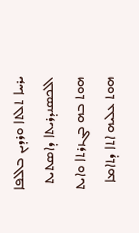ܝܪܚܐ ܬܠܬܐ ܘܪܕܝܢ ܒܐܠܦܐ ܐܠܟܣܢܕܪܝܬܐ ܕܐܣܬܝܬ ܗܘܬ ܒܗ ܒܓܙܪܬܐ ܘܐܝܬ ܗܘܬ ܥܠܝܗ ܐܬܐ ܕܬܐܡܐ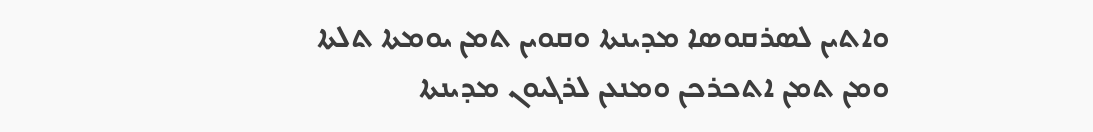ܘܐܬܝܢ ܠܣܪܩܘܣܐ ܡܕܝܢܬܐ ܘܩܘܝܢ ܬܡܢ ܝܘܡܬܐ ܬܠܬܐ
ܘܡܢ ܬܡܢ ܐܬܟܪܟܢ ܘܡܢܥܢ ܠܪܓܝܘܢ ܡܕܝܢܬܐ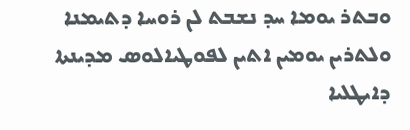ܘܒܬܪ ܝܘܡܐ ܚܕ ܢܫܒܬ ܠܢ ܪܘܚܐ ܕܬܝܡܢܐ ܘܠܬܪܝܢ ܝܘܡܝܢ ܐܬܝܢ ܠܦܘܛܝܐܠܘܣ ܡܕܝܢܬܐ ܕܐܝܛܠܝܐ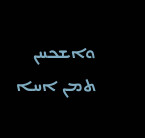ܘܐܫܟܚܢ ܬܡܢ ܐܚܐ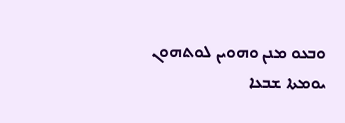ܘܒܥܘ ܡܢܢ ܘܗܘܝܢ ܠܘܬܗܘܢ ܝܘܡܬܐ ܫܒܥܐ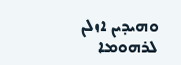ܘܗܝܕܝܢ ܐܙܠܢ ܠܪܗܘܡܐ